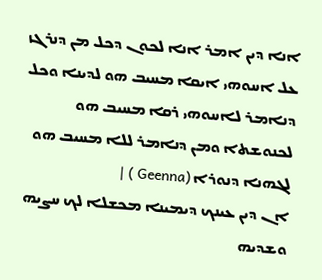ܐܢܐ ܕܝܢ ܐܡܪ ܐܢܐ ܠܟܘܢ ܕܟܠ ܡܢ ܕܢܪܓܙ ܥܠ ܐܚܘܗܝ ܐܝܩܐ ܡܚܝܒ ܗܘ ܠܕܝܢܐ ܘܟܠ ܕܢܐܡܪ ܠܐܚܘܗܝ ܪܩܐ ܡܚܝܒ ܗܘ ܠܟܢܘܫܬܐ ܘܡܢ ܕܢܐܡܪ ܠܠܐ ܡܚܝܒ ܗܘ ܠܓܗܢܐ ܕܢܘܪܐ (Geenna ) |
ܐܢ ܕܝܢ ܥܝܢܟ ܕܝܡܝܢܐ ܡܟܫܠܐ ܠܟ ܚܨܝܗ ܘܫܕܝܗ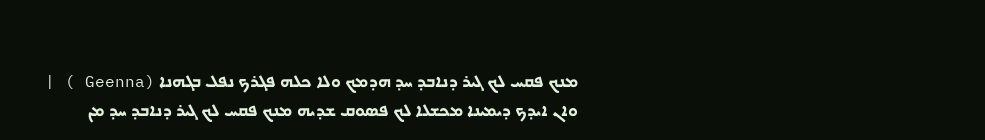ܡܢܟ ܦܩܚ ܠܟ ܓܝܪ ܕܢܐܒܕ ܚܕ ܗܕܡܟ ܘܠܐ ܟܠܗ ܦܓܪܟ ܢܦܠ ܒܓܗܢܐ (Geenna ) |
ܘܐܢ ܐܝܕܟ ܕܝܡܝܢܐ ܡܟܫܠܐ ܠܟ ܦܤܘܩ ܫܕܝܗ ܡܢܟ ܦܩܚ ܠܟ ܓܝܪ ܕܢܐܒܕ ܚܕ ܡܢ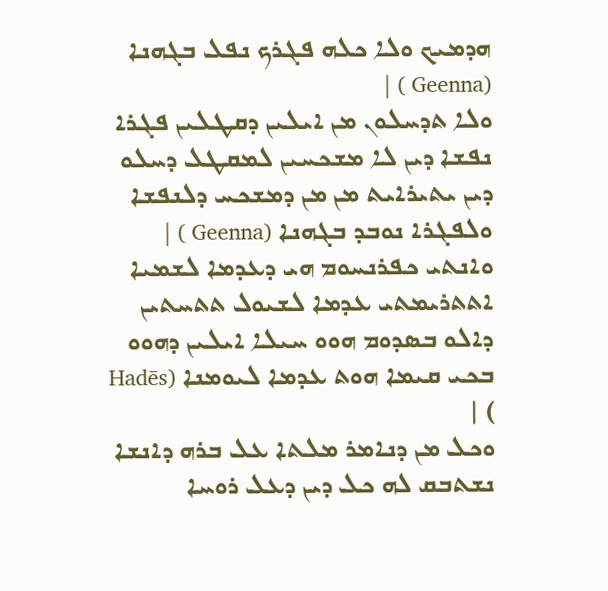ܗܕܡܝܟ ܘܠܐ ܟܠܗ ܦܓܪܟ ܢܦܠ ܒܓܗܢܐ (Geenna ) |
ܘܠܐ ܬܕܚܠܘܢ ܡܢ ܐܝܠܝܢ ܕܩܛܠܝܢ ܦܓܪܐ ܢܦܫܐ ܕܝܢ ܠܐ ܡܫܟܚܝܢ ܠܡܩܛܠ ܕܚܠܘ ܕܝܢ ܝܬܝܪܐܝܬ ܡܢ ܡܢ ܕܡܫܟܚ ܕܠܢܦܫܐ ܘܠܦܓܪܐ ܢܘܒܕ ܒܓܗܢܐ (Geenna ) |
ܘܐܢܬܝ ܟܦܪܢܚܘܡ ܗܝ ܕܥܕܡܐ ܠܫܡܝܐ ܐܬܬܪܝܡܬܝ ܥܕܡܐ ܠܫܝܘܠ ܬܬܚܬܝܢ ܕܐܠܘ ܒܤܕܘܡ ܗܘܘ ܚܝܠܐ ܐܝܠܝܢ ܕܗܘܘ ܒܟܝ ܩܝܡܐ ܗܘܬ ܥܕܡܐ ܠܝܘܡܢܐ (Hadēs ) |
ܘܟܠ ܡܢ ܕܢܐܡܪ ܡܠܬܐ ܥܠ ܒܪܗ ܕܐܢܫܐ ܢܫܬܒܩ ܠܗ ܟܠ ܕܝܢ ܕܥܠ ܪܘܚܐ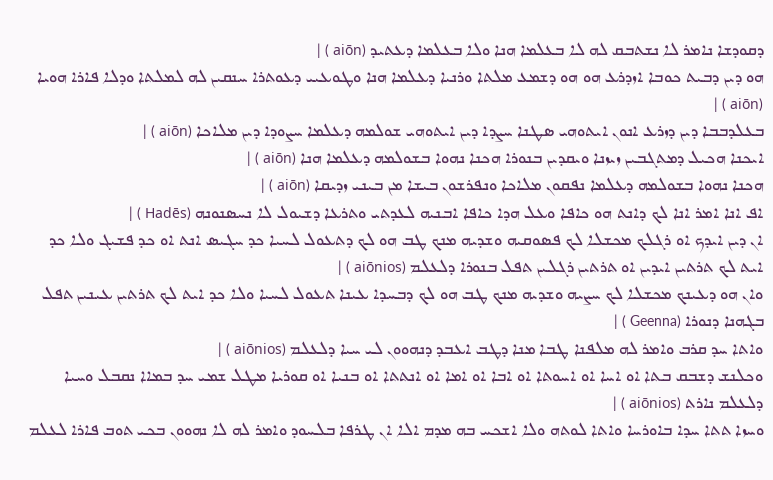ܕܩܘܕܫܐ ܢܐܡܪ ܠܐ ܢܫܬܒܩ ܠܗ ܠܐ ܒܥܠܡܐ ܗܢܐ ܘܠܐ ܒܥܠܡܐ ܕܥܬܝܕ (aiōn ) |
ܗܘ ܕܝܢ ܕܒܝܬ ܟܘܒܐ ܐܙܕܪܥ ܗܘ ܗܘ ܕܫܡܥ ܡܠܬܐ ܘܪܢܝܐ ܕܥܠܡܐ ܗܢܐ ܘܛܘܥܝܝ ܕܥܘܬܪܐ ܚܢܩܝܢ ܠܗ ܠܡܠܬܐ ܘܕܠܐ ܦܐܪܐ ܗܘܝܐ (aiōn ) |
ܒܥܠܕܒܒܐ ܕܝܢ ܕܙܪܥ ܐܢܘܢ ܐܝܬܘܗܝ ܤܛܢܐ ܚܨܕܐ ܕܝܢ ܐܝܬܘܗܝ ܫܘܠܡܗ ܕܥܠܡܐ ܚܨܘܕܐ ܕܝܢ ܡܠܐܟܐ (aiōn ) |
ܐܝܟܢܐ ܗܟܝܠ ܕܡܬܓܒܝܢ ܙܝܙܢܐ ܘܝܩܕܝܢ ܒܢܘܪܐ ܗܟܢܐ ܢܗܘܐ ܒܫܘܠܡܗ ܕܥܠܡܐ ܗܢܐ (aiōn ) |
ܗܟܢܐ ܢܗܘܐ ܒܫܘܠܡܗ ܕܥܠܡܐ ܢܦܩܘܢ ܡܠܐܟܐ ܘܢܦܪܫܘܢ ܒܝܫܐ ܡܢ ܒܝܢܝ ܙܕܝܩܐ (aiōn ) |
ܐܦ ܐܢܐ ܐܡܪ ܐܢܐ ܠܟ ܕܐܢܬ ܗܘ ܟܐܦܐ ܘܥܠ ܗܕܐ ܟܐܦܐ ܐܒܢܝܗ ܠܥܕܬܝ ܘܬܪܥܐ ܕܫܝܘܠ ܠܐ ܢܚܤܢܘܢܗ (Hadēs ) |
ܐܢ ܕܝܢ ܐܝܕܟ ܐܘ ܪܓܠܟ ܡܟܫܠܐ ܠܟ ܦܤܘܩܝܗ ܘܫܕܝܗ ܡܢܟ ܛܒ ܗܘ ܠܟ ܕܬܥܘܠ ܠܚܝܐ ܟܕ ܚܓܝܤ ܐܢܬ ܐܘ ܟܕ ܦܫܝܓ ܘܠܐ ܟܕ ܐܝܬ ܠܟ ܬܪܬܝܢ ܐܝܕܝܢ ܐܘ ܬܪܬܝܢ ܪܓܠܝܢ ܬܦܠ ܒܢܘܪܐ ܕܠܥܠܡ (aiōnios ) |
ܘܐܢ ܗܘ ܕܥܝܢܟ ܡܟܫܠܐ ܠܟ ܚܨܝܗ ܘܫܕܝܗ ܡܢܟ ܛܒ ܗܘ ܠܟ ܕܒܚܕܐ ܥܝܢܐ ܬܥܘܠ ܠܚܝܐ ܘܠܐ ܟܕ ܐܝܬ ܠܟ ܬܪܬܝܢ ܥܝܢܝܢ ܬܦܠ ܒܓܗܢܐ ܕܢܘܪܐ (Geenna ) |
ܘܐܬܐ ܚܕ ܩܪܒ ܘܐܡܪ ܠܗ ܡܠܦܢܐ ܛܒܐ ܡܢܐ ܕܛܒ ܐܥܒܕ ܕܢܗܘܘܢ ܠܝ ܚܝܐ ܕܠܥܠܡ (aiōnios ) |
ܘܟܠܢܫ ܕܫܒܩ ܒܬܐ ܐܘ ܐܚܐ ܐܘ ܐܚܘܬܐ ܐܘ ܐܒܐ ܐܘ ܐܡܐ ܐܘ ܐܢܬܬܐ ܐܘ ܒܢܝܐ ܐܘ ܩܘܪܝܐ ܡܛܠ ܫܡܝ ܚܕ ܒܡܐܐ ܢܩܒܠ ܘܚܝܐ ܕܠܥܠܡ ܢܐܪܬ (aiōnios ) |
ܘܚܙܐ ܬܬܐ ܚܕܐ ܒܐܘܪܚܐ ܘܐܬܐ ܠܘܬܗ ܘܠܐ ܐܫܟܚ ܒܗ ܡܕܡ ܐܠܐ ܐܢ ܛܪܦܐ ܒܠܚܘܕ ܘܐܡܪ ܠܗ ܠܐ ܢܗܘܘܢ ܒܟܝ ܬܘܒ ܦܐܪܐ ܠܥܠܡ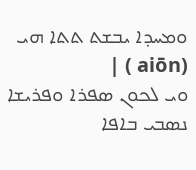ܘܡܚܕܐ ܝܒܫܬ ܬܬܐ ܗܝ (aiōn ) |
ܘܝ ܠܟܘܢ ܤܦܪܐ ܘܦܪܝܫܐ ܢܤܒܝ ܒܐܦܐ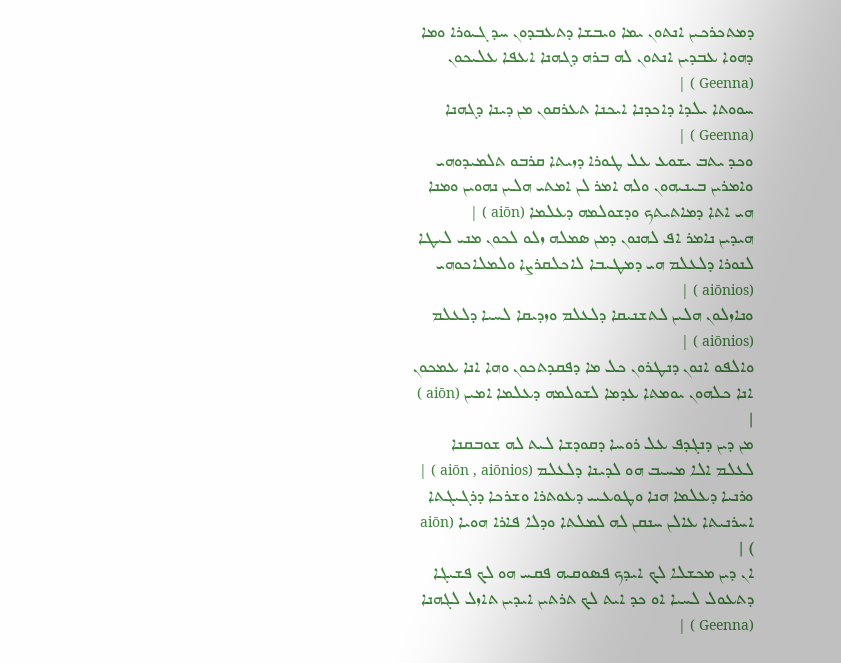ܕܡܬܟܪܟܝܢ ܐܢܬܘܢ ܝܡܐ ܘܝܒܫܐ ܕܬܥܒܕܘܢ ܚܕ ܓܝܘܪܐ ܘܡܐ ܕܗܘܐ ܥܒܕܝܢ ܐܢܬܘܢ ܠܗ ܒܪܗ ܕܓܗܢܐ ܐܥܦܐ ܥܠܝܟܘܢ (Geenna ) |
ܚܘܘܬܐ ܝܠܕܐ ܕܐܟܕܢܐ ܐܝܟܢܐ ܬܥܪܩܘܢ ܡܢ ܕܝܢܐ ܕܓܗܢܐ (Geenna ) |
ܘܟܕ ܝܬܒ ܝܫܘܥ ܥܠ ܛܘܪܐ ܕܙܝܬܐ ܩܪܒܘ ܬܠܡܝܕܘܗܝ ܘܐܡܪܝܢ ܒܝܢܝܗܘܢ ܘܠܗ ܐܡܪ ܠܢ ܐܡܬܝ ܗܠܝܢ ܢܗܘܝܢ ܘܡܢܐ ܗܝ ܐܬܐ ܕܡܐܬܝܬܟ ܘܕܫܘܠܡܗ ܕܥܠܡܐ (aiōn ) |
ܗܝܕܝܢ ܢܐܡܪ ܐܦ ܠܗܢܘܢ ܕܡܢ ܤܡܠܗ ܙܠܘ ܠܟܘܢ ܡܢܝ ܠܝܛܐ ܠܢܘܪܐ ܕܠܥܠܡ ܗܝ ܕܡܛܝܒܐ ܠܐܟܠܩܪܨܐ ܘܠܡܠܐܟܘܗܝ (aiōnios ) |
ܘܢܐܙܠܘܢ ܗܠܝܢ ܠܬܫܢܝܩܐ ܕܠܥܠܡ ܘܙܕܝܩܐ ܠܚܝܐ ܕܠܥܠܡ (aiōnios ) |
ܘܐܠܦܘ ܐܢܘܢ ܕܢܛܪܘܢ ܟܠ ܡܐ ܕܦܩܕܬܟܘܢ ܘܗܐ ܐܢܐ ܥܡܟܘܢ ܐܢܐ ܟܠܗܘܢ ܝܘܡܬܐ ܥܕܡܐ ܠܫܘܠܡܗ ܕܥܠܡܐ ܐܡܝܢ (aiōn ) |
ܡܢ ܕܝܢ ܕܢܓܕܦ ܥܠ ܪܘܚܐ ܕܩܘܕܫܐ ܠܝܬ ܠܗ ܫܘܒܩܢܐ ܠܥܠܡ ܐܠܐ ܡܚܝܒ ܗܘ ܠܕܝܢܐ ܕܠܥܠܡ (aiōn , aiōnios ) |
ܘܪܢܝܐ ܕܥܠܡܐ ܗܢܐ ܘܛܘܥܝܝ ܕܥܘܬܪܐ ܘܫܪܟܐ ܕܪܓܝܓܬܐ ܐܚܪܢܝܬܐ ܥܐܠܢ ܚܢܩܢ ܠܗ ܠܡܠܬܐ ܘܕܠܐ ܦܐܪܐ ܗܘܝܐ (aiōn ) |
ܐܢ ܕܝܢ ܡܟܫܠܐ ܠܟ ܐܝܕܟ ܦܤܘܩܝܗ ܦܩܚ ܗܘ ܠܟ ܦܫܝܓܐ ܕܬܥܘܠ ܠܚܝܐ ܐܘ ܟܕ ܐܝܬ ܠܟ ܬܪܬܝܢ ܐܝܕܝܢ ܬܐܙܠ ܠܓܗܢܐ (Geenna ) |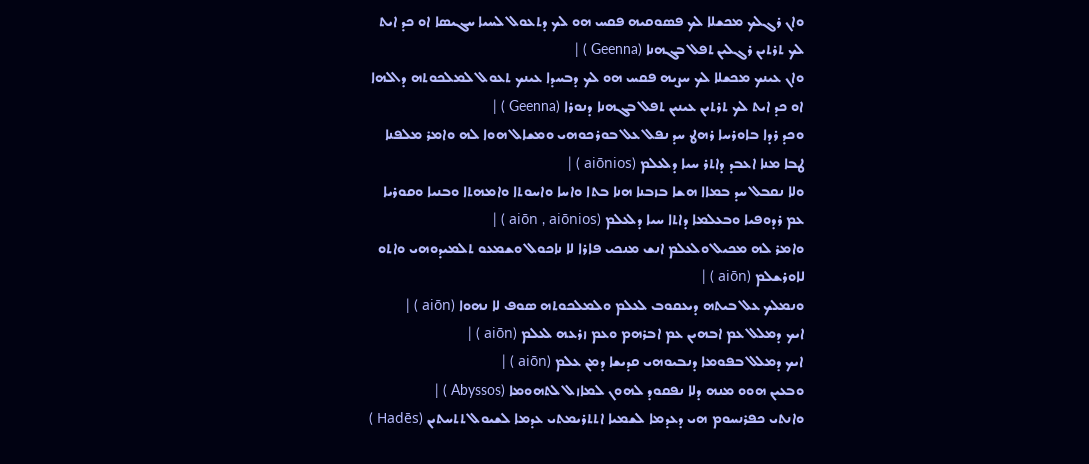ܘܐܢ ܪܓܠܟ ܡܟܫܠܐ ܠܟ ܦܤܘܩܝܗ ܦܩܚ ܗܘ ܠܟ ܕܬܥܘܠ ܠܚܝܐ ܚܓܝܤܐ ܐܘ ܟܕ ܐܝܬ ܠܟ ܬܪܬܝܢ ܪܓܠܝܢ ܬܦܠ ܒܓܗܢܐ (Geenna ) |
ܘܐܢ ܥܝܢܟ ܡܟܫܠܐ ܠܟ ܚܨܝܗ ܦܩܚ ܗܘ ܠܟ ܕܒܚܕܐ ܥܝܢܟ ܬܥܘܠ ܠܡܠܟܘܬܗ ܕܐܠܗܐ ܐܘ ܟܕ ܐܝܬ ܠܟ ܬܪܬܝܢ ܥܝܢܝܢ ܬܦܠ ܒܓܗܢܐ ܕܢܘܪܐ (Geenna ) |
ܘܟܕ ܪܕܐ ܒܐܘܪܚܐ ܪܗܛ ܚܕ ܢܦܠ ܥܠ ܒܘܪܟܘܗܝ ܘܡܫܐܠ ܗܘܐ ܠܗ ܘܐܡܪ ܡܠܦܢܐ ܛܒܐ ܡܢܐ ܐܥܒܕ ܕܐܬܪ ܚܝܐ ܕܠܥܠܡ (aiōnios ) |
ܘܠܐ ܢܩܒܠ ܚܕ ܒܡܐܐ ܗܫܐ ܒܙܒܢܐ ܗܢܐ ܒܬܐ ܘܐܚܐ ܘܐܚܘܬܐ ܘܐܡܗܬܐ ܘܒܢܝܐ ܘܩܘܪܝܐ ܥܡ ܪܕܘܦܝܐ ܘܒܥܠܡܐ ܕܐܬܐ ܚܝܐ ܕܠܥܠܡ (aiōn , aiōnios ) |
ܘܐܡܪ ܠܗ ܡܟܝܠ ܘܠܥܠܡ ܐܢܫ ܡܢܟܝ ܦܐܪܐ ܠܐ ܢܐܟܘܠ ܘܫܡܥܘ ܬܠܡܝܕܘܗܝ ܘܐܬܘ ܠܐܘܪܫܠܡ (aiōn ) |
ܘܢܡܠܟ ܥܠ ܒܝܬܗ ܕܝܥܩܘܒ ܠܥܠܡ ܘܠܡܠܟܘܬܗ ܤܘܦ ܠܐ ܢܗܘܐ (aiōn ) |
ܐܝܟ ܕܡܠܠ ܥܡ ܐܒܗܝܢ ܥܡ ܐܒܪܗܡ ܘܥܡ ܙܪܥܗ ܠܥܠܡ (aiōn ) |
ܐܝܟ ܕܡܠܠ ܒܦܘܡܐ ܕܢܒܝܘܗܝ ܩܕܝܫܐ ܕܡܢ ܥܠܡ (aiōn ) |
ܘܒܥܝܢ ܗܘܘ ܡܢܗ ܕܠܐ ܢܦܩܘܕ ܠܗܘܢ ܠܡܐܙܠ ܠܬܗܘܡܐ (Abyssos ) |
ܘܐܢܬܝ ܟܦܪܢܚܘܡ ܗܝ ܕܥܕܡܐ ܠܫܡܝܐ ܐܬܬܪܝܡܬܝ ܥܕܡܐ ܠܫܝܘܠ ܬܬܚܬܝܢ (Hadēs )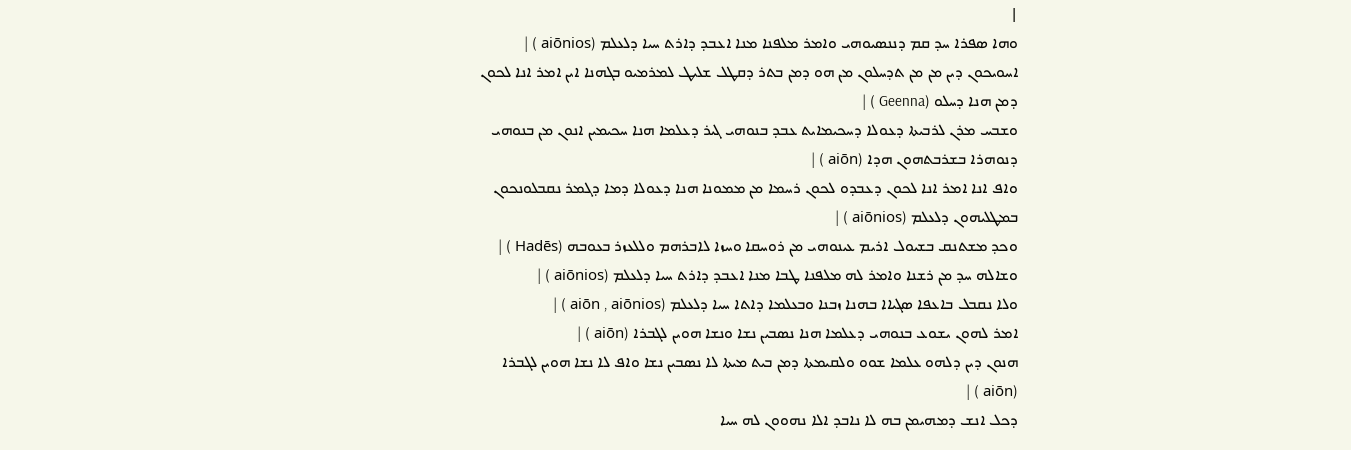|
ܘܗܐ ܤܦܪܐ ܚܕ ܩܡ ܕܢܢܤܝܘܗܝ ܘܐܡܪ ܡܠܦܢܐ ܡܢܐ ܐܥܒܕ ܕܐܪܬ ܚܝܐ ܕܠܥܠܡ (aiōnios ) |
ܐܚܘܝܟܘܢ ܕܝܢ ܡܢ ܡܢ ܬܕܚܠܘܢ ܡܢ ܗܘ ܕܡܢ ܒܬܪ ܕܩܛܠ ܫܠܝܛ ܠܡܪܡܝܘ ܒܓܗܢܐ ܐܝܢ ܐܡܪ ܐܢܐ ܠܟܘܢ ܕܡܢ ܗܢܐ ܕܚܠܘ (Geenna ) |
ܘܫܒܚ ܡܪܢ ܠܪܒܝܬܐ ܕܥܘܠܐ ܕܚܟܝܡܐܝܬ ܥܒܕ ܒܢܘܗܝ ܓܝܪ ܕܥܠܡܐ ܗܢܐ ܚܟܝܡܝܢ ܐܢܘܢ ܡܢ ܒܢܘܗܝ ܕܢܘܗܪܐ ܒܫܪܒܬܗܘܢ ܗܕܐ (aiōn ) |
ܘܐܦ ܐܢܐ ܐܡܪ ܐܢܐ ܠܟܘܢ ܕܥܒܕܘ ܠܟܘܢ ܪܚܡܐ ܡܢ ܡܡܘܢܐ ܗܢܐ ܕܥܘܠܐ ܕܡܐ ܕܓܡܪ ܢܩܒܠܘܢܟܘܢ ܒܡܛܠܝܗܘܢ ܕܠܥܠܡ (aiōnios ) |
ܘܟܕ ܡܫܬܢܩ ܒܫܝܘܠ ܐܪܝܡ ܥܝܢܘܗܝ ܡܢ ܪܘܚܩܐ ܘܚܙܐ ܠܐܒܪܗܡ ܘܠܠܥܙܪ ܒܥܘܒܗ (Hadēs ) |
ܘܫܐܠܗ ܚܕ ܡܢ ܪܫܢܐ ܘܐܡܪ ܠܗ ܡܠܦܢܐ ܛܒܐ ܡܢܐ ܐܥܒܕ ܕܐܪܬ ܚܝܐ ܕܠܥܠܡ (aiōnios ) |
ܘܠܐ ܢܩܒܠ ܒܐܥܦܐ ܤܓܝܐܐ ܒܗܢܐ ܙܒܢܐ ܘܒܥܠܡܐ ܕܐܬܐ ܚܝܐ ܕܠܥܠܡ (aiōn , aiōnios ) |
ܐܡܪ ܠܗܘܢ ܝܫܘܥ ܒܢܘܗܝ ܕܥܠܡܐ ܗܢܐ ܢܤܒܝܢ ܢܫܐ ܘܢܫܐ ܗܘܝܢ ܠܓܒܪܐ (aiōn ) |
ܗܢܘܢ ܕܝܢ ܕܠܗܘ ܥܠܡܐ ܫܘܘ ܘܠܩܝܡܬܐ ܕܡܢ ܒܝܬ ܡܝܬܐ ܠܐ ܢܤܒܝܢ ܢܫܐ ܘܐܦ ܠܐ ܢܫܐ ܗܘܝܢ ܠܓܒܪܐ (aiōn ) |
ܕܟܠ ܐܢܫ ܕܡܗܝܡܢ ܒܗ ܠܐ ܢܐܒܕ ܐܠܐ ܢܗܘܘܢ ܠܗ ܚܝܐ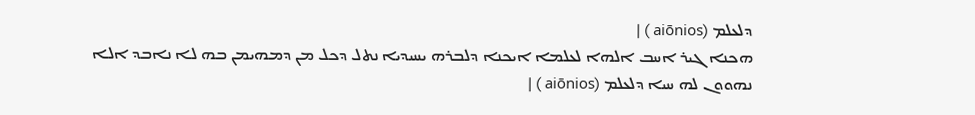ܕܠܥܠܡ (aiōnios ) |
ܗܟܢܐ ܓܝܪ ܐܚܒ ܐܠܗܐ ܠܥܠܡܐ ܐܝܟܢܐ ܕܠܒܪܗ ܝܚܝܕܝܐ ܢܬܠ ܕܟܠ ܡܢ ܕܡܗܝܡܢ ܒܗ ܠܐ ܢܐܒܕ ܐܠܐ ܢܗܘܘܢ ܠܗ ܚܝܐ ܕܠܥܠܡ (aiōnios ) |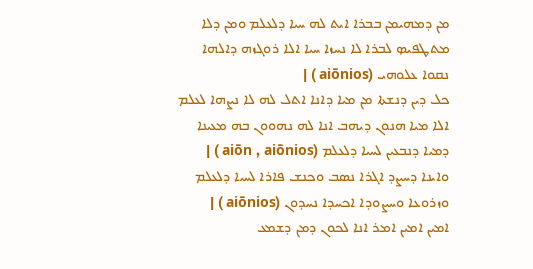ܡܢ ܕܡܗܝܡܢ ܒܒܪܐ ܐܝܬ ܠܗ ܚܝܐ ܕܠܥܠܡ ܘܡܢ ܕܠܐ ܡܬܛܦܝܤ ܠܒܪܐ ܠܐ ܢܚܙܐ ܚܝܐ ܐܠܐ ܪܘܓܙܗ ܕܐܠܗܐ ܢܩܘܐ ܥܠܘܗܝ (aiōnios ) |
ܟܠ ܕܝܢ ܕܢܫܬܐ ܡܢ ܡܝܐ ܕܐܢܐ ܐܬܠ ܠܗ ܠܐ ܢܨܗܐ ܠܥܠܡ ܐܠܐ ܡܝܐ ܗܢܘܢ ܕܝܗܒ ܐܢܐ ܠܗ ܢܗܘܘܢ ܒܗ ܡܥܝܢܐ ܕܡܝܐ ܕܢܒܥܝܢ ܠܚܝܐ ܕܠܥܠܡ (aiōn , aiōnios ) |
ܘܐܝܢܐ ܕܚܨܕ ܐܓܪܐ ܢܤܒ ܘܟܢܫ ܦܐܪܐ ܠܚܝܐ ܕܠܥܠܡ ܘܙܪܘܥܐ ܘܚܨܘܕܐ ܐܟܚܕܐ ܢܚܕܘܢ (aiōnios ) |
ܐܡܝܢ ܐܡܝܢ ܐܡܪ ܐܢܐ ܠܟܘܢ ܕܡܢ ܕܫܡܥ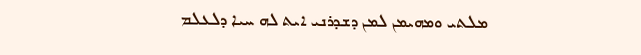ܡܠܬܝ ܘܡܗܝܡܢ ܠܡܢ ܕܫܕܪܢܝ ܐܝܬ ܠܗ ܚܝܐ ܕܠܥܠܡ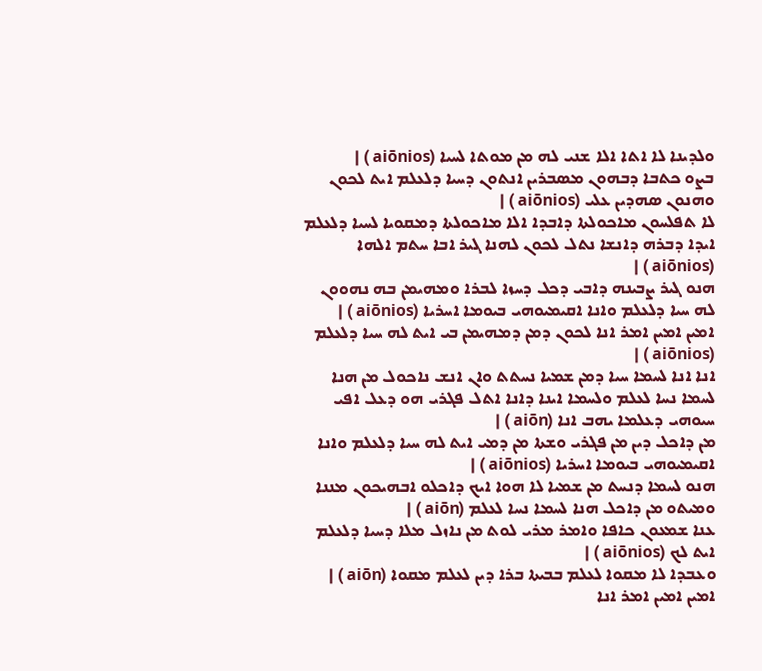ܘܠܕܝܢܐ ܠܐ ܐܬܐ ܐܠܐ ܫܢܝ ܠܗ ܡܢ ܡܘܬܐ ܠܚܝܐ (aiōnios ) |
ܒܨܘ ܟܬܒܐ ܕܒܗܘܢ ܡܤܒܪܝܢ ܐܢܬܘܢ ܕܚܝܐ ܕܠܥܠܡ ܐܝܬ ܠܟܘܢ ܘܗܢܘܢ ܤܗܕܝܢ ܥܠܝ (aiōnios ) |
ܠܐ ܬܦܠܚܘܢ ܡܐܟܘܠܬܐ ܕܐܒܕܐ ܐܠܐ ܡܐܟܘܠܬܐ ܕܡܩܘܝܐ ܠܚܝܐ ܕܠܥܠܡ ܐܝܕܐ ܕܒܪܗ ܕܐܢܫܐ ܢܬܠ ܠܟܘܢ ܠܗܢܐ ܓܝܪ ܐܒܐ ܚܬܡ ܐܠܗܐ (aiōnios ) |
ܗܢܘ ܓܝܪ ܨܒܝܢܗ ܕܐܒܝ ܕܟܠ ܕܚܙܐ ܠܒܪܐ ܘܡܗܝܡܢ ܒܗ ܢܗܘܘܢ ܠܗ ܚܝܐ ܕܠܥܠܡ ܘܐܢܐ ܐܩܝܡܝܘܗܝ ܒܝܘܡܐ ܐܚܪܝܐ (aiōnios ) |
ܐܡܝܢ ܐܡܝܢ ܐܡܪ ܐܢܐ ܠܟܘܢ ܕܡܢ ܕܡܗܝܡܢ ܒܝ ܐܝܬ ܠܗ ܚܝܐ ܕܠܥܠܡ (aiōnios ) |
ܐܢܐ ܐܢܐ ܠܚܡܐ ܚܝܐ ܕܡܢ ܫܡܝܐ ܢܚܬܬ ܘܐܢ ܐܢܫ ܢܐܟܘܠ ܡܢ ܗܢܐ ܠܚܡܐ ܢܚܐ ܠܥܠܡ ܘܠܚܡܐ ܐܝܢܐ ܕܐܢܐ ܐܬܠ ܦܓܪܝ ܗܘ ܕܥܠ ܐܦܝ ܚܝܘܗܝ ܕܥܠܡܐ ܝܗܒ ܐܢܐ (aiōn ) |
ܡܢ ܕܐܟܠ ܕܝܢ ܡܢ ܦܓܪܝ ܘܫܬܐ ܡܢ ܕܡܝ ܐܝܬ ܠܗ ܚܝܐ ܕܠܥܠܡ ܘܐܢܐ ܐܩܝܡܝܘܗܝ ܒܝܘܡܐ ܐܚܪܝܐ (aiōnios ) |
ܗܢܘ ܠܚܡܐ ܕܢܚܬ ܡܢ ܫܡܝܐ ܠܐ ܗܘܐ ܐܝܟ ܕܐܟܠܘ ܐܒܗܝܟܘܢ ܡܢܢܐ ܘܡܝܬܘ ܡܢ ܕܐܟܠ ܗܢܐ ܠܚܡܐ ܢܚܐ ܠܥܠܡ (aiōn ) |
ܥܢܐ ܫܡܥܘܢ ܟܐܦܐ ܘܐܡܪ ܡܪܝ ܠܘܬ ܡܢ ܢܐܙܠ ܡܠܐ ܕܚܝܐ ܕܠܥܠܡ ܐܝܬ ܠܟ (aiōnios ) |
ܘܥܒܕܐ ܠܐ ܡܩܘܐ ܠܥܠܡ ܒܒܝܬܐ ܒܪܐ ܕܝܢ ܠܥܠܡ ܡܩܘܐ (aiōn ) |
ܐܡܝܢ ܐܡܝܢ ܐܡܪ ܐܢܐ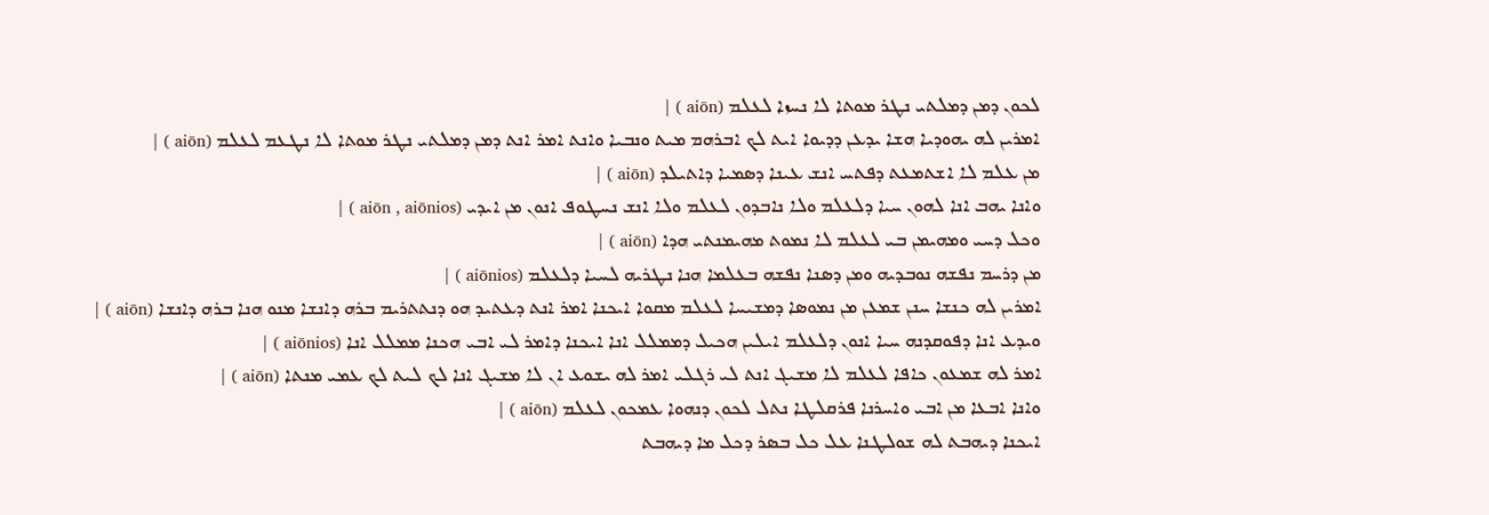ܠܟܘܢ ܕܡܢ ܕܡܠܬܝ ܢܛܪ ܡܘܬܐ ܠܐ ܢܚܙܐ ܠܥܠܡ (aiōn ) |
ܐܡܪܝܢ ܠܗ ܝܗܘܕܝܐ ܗܫܐ ܝܕܥܢ ܕܕܝܘܐ ܐܝܬ ܠܟ ܐܒܪܗܡ ܡܝܬ ܘܢܒܝܐ ܘܐܢܬ ܐܡܪ ܐܢܬ ܕܡܢ ܕܡܠܬܝ ܢܛܪ ܡܘܬܐ ܠܐ ܢܛܥܡ ܠܥܠܡ (aiōn ) |
ܡܢ ܥܠܡ ܠܐ ܐܫܬܡܥܬ ܕܦܬܚ ܐܢܫ ܥܝܢܐ ܕܤܡܝܐ ܕܐܬܝܠܕ (aiōn ) |
ܘܐܢܐ ܝܗܒ ܐܢܐ ܠܗܘܢ ܚܝܐ ܕܠܥܠܡ ܘܠܐ ܢܐܒܕܘܢ ܠܥܠܡ ܘܠܐ ܐܢܫ ܢܚܛܘܦ ܐܢܘܢ ܡܢ ܐܝܕܝ (aiōn , aiōnios ) |
ܘܟܠ ܕܚܝ ܘܡܗܝܡܢ ܒܝ ܠܥܠܡ ܠܐ ܢܡܘܬ ܡܗܝܡܢܬܝ ܗܕܐ (aiōn ) |
ܡܢ ܕܪܚܡ ܢܦܫܗ ܢܘܒܕܝܗ ܘܡܢ ܕܤܢܐ ܢܦܫܗ ܒܥܠܡܐ ܗܢܐ ܢܛܪܝܗ ܠܚܝܐ ܕܠܥܠܡ (aiōnios ) |
ܐܡܪܝܢ ܠܗ ܟܢܫܐ ܚܢܢ ܫܡܥܢ ܡܢ ܢܡܘܤܐ ܕܡܫܝܚܐ ܠܥܠܡ ܡܩܘܐ ܐܝܟܢܐ ܐܡܪ ܐܢܬ ܕܥܬܝܕ ܗܘ ܕܢܬܬܪܝܡ ܒܪܗ ܕܐܢܫܐ ܡܢܘ ܗܢܐ ܒܪܗ ܕܐܢܫܐ (aiōn ) |
ܘܝܕܥ ܐܢܐ ܕܦܘܩܕܢܗ ܚܝܐ ܐܢܘܢ ܕܠܥܠܡ ܐܝܠܝܢ ܗܟܝܠ ܕܡܡܠܠ ܐܢܐ ܐܝܟܢܐ ܕܐܡܪ ܠܝ ܐܒܝ ܗܟܢܐ ܡܡܠܠ ܐܢܐ (aiōnios ) |
ܐܡܪ ܠܗ ܫܡܥܘܢ ܟܐܦܐ ܠܥܠܡ ܠܐ ܡܫܝܓ ܐܢܬ ܠܝ ܪܓܠܝ ܐܡܪ ܠܗ ܝܫܘܥ ܐܢ ܠܐ ܡܫܝܓ ܐܢܐ ܠܟ ܠܝܬ ܠܟ ܥܡܝ ܡܢܬܐ (aiōn ) |
ܘܐܢܐ ܐܒܥܐ ܡܢ ܐܒܝ ܘܐܚܪܢܐ ܦܪܩܠܛܐ ܢܬܠ ܠܟܘܢ ܕܢܗܘܐ ܥܡܟܘܢ ܠܥܠܡ (aiōn ) |
ܐܝܟܢܐ ܕܝܗܒܬ ܠܗ ܫܘܠܛܢܐ ܥܠ ܟܠ ܒܤܪ ܕܟܠ ܡܐ ܕܝܗܒܬ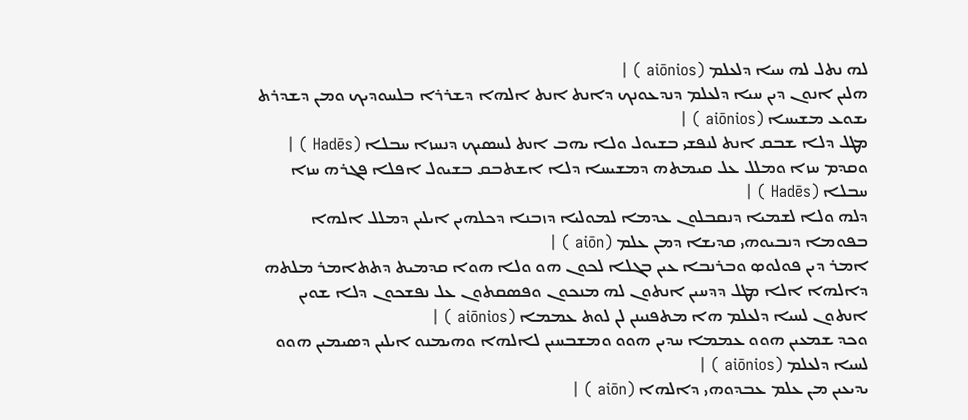ܠܗ ܢܬܠ ܠܗ ܚܝܐ ܕܠܥܠܡ (aiōnios ) |
ܗܠܝܢ ܐܢܘܢ ܕܝܢ ܚܝܐ ܕܠܥܠܡ ܕܢܕܥܘܢܟ ܕܐܢܬ ܐܢܬ ܐܠܗܐ ܕܫܪܪܐ ܒܠܚܘܕܝܟ ܘܡܢ ܕܫܕܪܬ ܝܫܘܥ ܡܫܝܚܐ (aiōnios ) |
ܡܛܠ ܕܠܐ ܫܒܩ ܐܢܬ ܠܢܦܫܝ ܒܫܝܘܠ ܘܠܐ ܝܗܒ ܐܢܬ ܠܚܤܝܟ ܕܢܚܙܐ ܚܒܠܐ (Hadēs ) |
ܘܩܕܡ ܚܙܐ ܘܡܠܠ ܥܠ ܩܝܡܬܗ ܕܡܫܝܚܐ ܕܠܐ ܐܫܬܒܩ ܒܫܝܘܠ ܐܦܠܐ ܦܓܪܗ ܚܙܐ ܚܒܠܐ (Hadēs ) |
ܕܠܗ ܘܠܐ ܠܫܡܝܐ ܕܢܩܒܠܘܢ ܥܕܡܐ ܠܡܘܠܝܐ ܕܙܒܢܐ ܕܟܠܗܝܢ ܐܝܠܝܢ ܕܡܠܠ ܐܠܗܐ ܒܦܘܡܐ ܕܢܒܝܘܗܝ ܩܕܝܫܐ ܕܡܢ ܥܠܡ (aiōn ) |
ܐܡܪ ܕܝܢ ܦܘܠܘܤ ܘܒܪܢܒܐ ܥܝܢ ܒܓܠܐ ܠܟܘܢ ܗܘ ܘܠܐ ܗܘܐ ܩܕܡܝܬ ܕܬܬܐܡܪ ܡܠܬܗ ܕܐܠܗܐ ܐܠܐ ܡܛܠ ܕܕܚܝܢ ܐܢܬܘܢ ܠܗ ܡܢܟܘܢ ܘܦܤܩܬܘܢ ܥܠ ܢܦܫܟܘܢ ܕܠܐ ܫܘܝܢ ܐܢܬܘܢ ܠܚܝܐ ܕܠܥܠܡ ܗܐ ܡܬܦܢܝܢܢ ܠܢ ܠܘܬ ܥܡܡܐ (aiōnios ) |
ܘܟܕ ܫܡܥܝܢ ܗܘܘ ܥܡܡܐ ܚܕܝܢ ܗܘܘ ܘܡܫܒܚܝܢ ܠܐܠܗܐ ܘܗܝܡܢܘ ܐܝܠܝܢ ܕܤܝܡܝܢ ܗܘܘ ܠܚܝܐ ܕܠܥܠܡ (aiōnios ) |
ܝܕܝܥܝܢ ܡܢ ܥܠܡ ܥܒܕܘܗܝ ܕܐܠܗܐ (aiōn ) |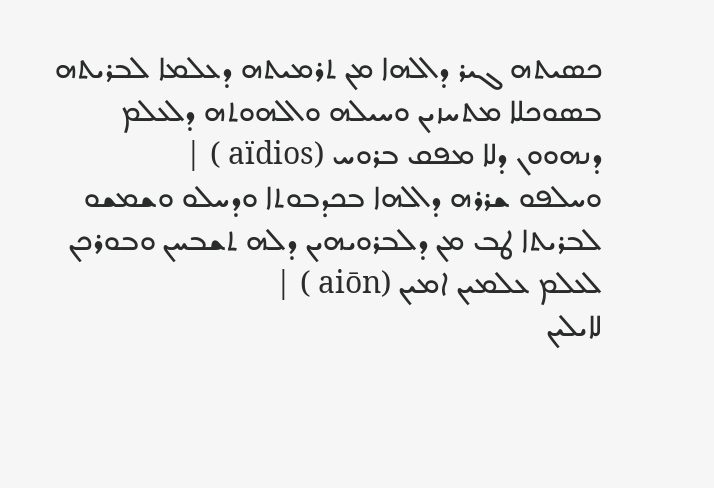ܟܤܝܬܗ ܓܝܪ ܕܐܠܗܐ ܡܢ ܬܪܡܝܬܗ ܕܥܠܡܐ ܠܒܪܝܬܗ ܒܤܘܟܠܐ ܡܬܚܙܝܢ ܘܚܝܠܗ ܘܐܠܗܘܬܗ ܕܠܥܠܡ ܕܢܗܘܘܢ ܕܠܐ ܡܦܩ ܒܪܘܚ (aïdios ) |
ܘܚܠܦܘ ܫܪܪܗ ܕܐܠܗܐ ܒܟܕܒܘܬܐ ܘܕܚܠܘ ܘܫܡܫܘ ܠܒܪܝܬܐ ܛܒ ܡܢ ܕܠܒܪܘܝܗܝܢ ܕܠܗ ܬܫܒܚܢ ܘܒܘܪܟܢ ܠܥܠܡ ܥܠܡܝܢ ܐܡܝܢ (aiōn ) |
ܠܐܝܠܝܢ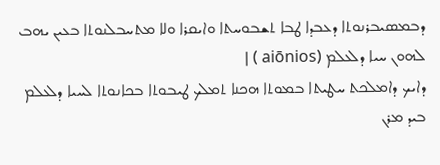ܕܒܡܤܝܒܪܢܘܬܐ ܕܥܒܕܐ ܛܒܐ ܬܫܒܘܚܬܐ ܘܐܝܩܪܐ ܘܠܐ ܡܬܚܒܠܢܘܬܐ ܒܥܝܢ ܝܗܒ ܠܗܘܢ ܚܝܐ ܕܠܥܠܡ (aiōnios ) |
ܕܐܝܟ ܕܐܡܠܟܬ ܚܛܝܬܐ ܒܡܘܬܐ ܗܟܢܐ ܬܡܠܟ ܛܝܒܘܬܐ ܒܟܐܢܘܬܐ ܠܚܝܐ ܕܠܥܠܡ ܒܝܕ ܡܪܢ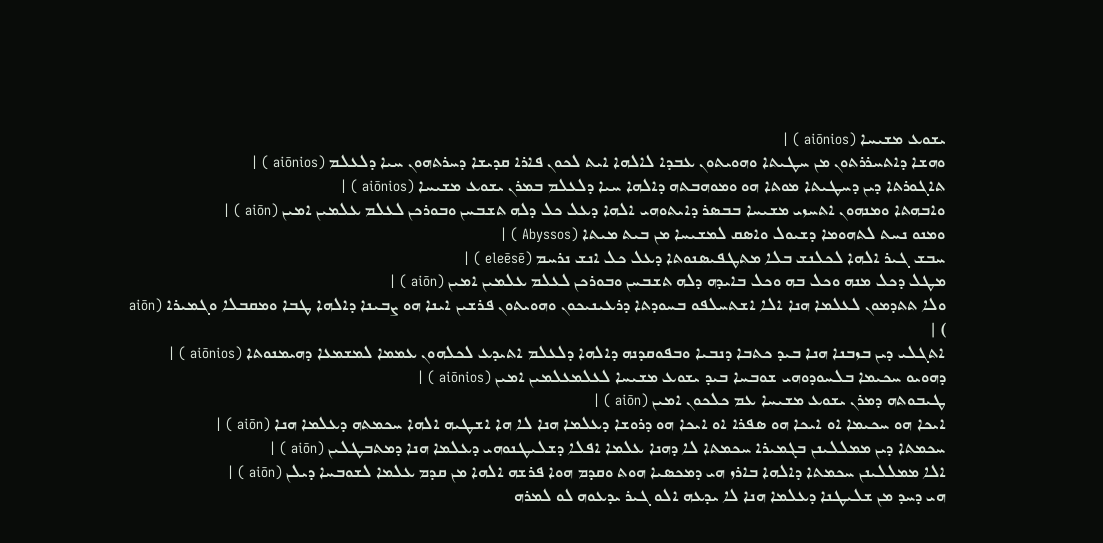ܝܫܘܥ ܡܫܝܚܐ (aiōnios ) |
ܘܗܫܐ ܕܐܬܚܪܪܬܘܢ ܡܢ ܚܛܝܬܐ ܘܗܘܝܬܘܢ ܥܒܕܐ ܠܐܠܗܐ ܐܝܬ ܠܟܘܢ ܦܐܪܐ ܩܕܝܫܐ ܕܚܪܬܗܘܢ ܚܝܐ ܕܠܥܠܡ (aiōnios ) |
ܬܐܓܘܪܬܐ ܕܝܢ ܕܚܛܝܬܐ ܡܘܬܐ ܗܘ ܘܡܘܗܒܬܗ ܕܐܠܗܐ ܚܝܐ ܕܠܥܠܡ ܒܡܪܢ ܝܫܘܥ ܡܫܝܚܐ (aiōnios ) |
ܘܐܒܗܬܐ ܘܡܢܗܘܢ ܐܬܚܙܝ ܡܫܝܚܐ ܒܒܤܪ ܕܐܝܬܘܗܝ ܐܠܗܐ ܕܥܠ ܟܠ ܕܠܗ ܬܫܒܚܢ ܘܒܘܪܟܢ ܠܥܠܡ ܥܠܡܝܢ ܐܡܝܢ (aiōn ) |
ܘܡܢܘ ܢܚܬ ܠܬܗܘܡܐ ܕܫܝܘܠ ܘܐܤܩ ܠܡܫܝܚܐ ܡܢ ܒܝܬ ܡܝܬܐ (Abyssos ) |
ܚܒܫ ܓܝܪ ܐܠܗܐ ܠܟܠܢܫ ܒܠܐ ܡܬܛܦܝܤܢܘܬܐ ܕܥܠ ܟܠ ܐܢܫ ܢܪܚܡ (eleēsē ) |
ܡܛܠ ܕܟܠ ܡܢܗ ܘܟܠ ܒܗ ܘܟܠ ܒܐܝܕܗ ܕܠܗ ܬܫܒܚܢ ܘܒܘܪܟܢ ܠܥܠܡ ܥܠܡܝܢ ܐܡܝܢ (aiōn ) |
ܘܠܐ ܬܬܕܡܘܢ ܠܥܠܡܐ ܗܢܐ ܐܠܐ ܐܫܬܚܠܦܘ ܒܚܘܕܬܐ ܕܪܥܝܢܝܟܘܢ ܘܗܘܝܬܘܢ ܦܪܫܝܢ ܐܝܢܐ ܗܘ ܨܒܝܢܐ ܕܐܠܗܐ ܛܒܐ ܘܡܩܒܠܐ ܘܓܡܝܪܐ (aiōn ) |
ܐܬܓܠܝ ܕܝܢ ܒܙܒܢܐ ܗܢܐ ܒܝܕ ܟܬܒܐ ܕܢܒܝܐ ܘܒܦܘܩܕܢܗ ܕܐܠܗܐ ܕܠܥܠܡ ܐܬܝܕܥ ܠܟܠܗܘܢ ܥܡܡܐ ܠܡܫܡܥܐ ܕܗܝܡܢܘܬܐ (aiōnios ) |
ܕܗܘܝܘ ܚܟܝܡܐ ܒܠܚܘܕܘܗܝ ܫܘܒܚܐ ܒܝܕ ܝܫܘܥ ܡܫܝܚܐ ܠܥܠܡܥܠܡܝܢ ܐܡܝܢ (aiōnios ) |
ܛܝܒܘܬܗ ܕܡܪܢ ܝܫܘܥ ܡܫܝܚܐ ܥܡ ܟܠܟܘܢ ܐܡܝܢ (aiōn ) |
ܐܝܟܐ ܗܘ ܚܟܝܡܐ ܐܘ ܐܝܟܐ ܗܘ ܤܦܪܐ ܐܘ ܐܝܟܐ ܗܘ ܕܪܘܫܐ ܕܥܠܡܐ ܗܢܐ ܠܐ ܗܐ ܐܫܛܝܗ ܐܠܗܐ ܚܟܡܬܗ ܕܥܠܡܐ ܗܢܐ (aiōn ) |
ܚܟܡܬܐ ܕܝܢ ܡܡܠܠܝܢܢ ܒܓܡܝܪܐ ܚܟܡܬܐ ܠܐ ܕܗܢܐ ܥܠܡܐ ܐܦܠܐ ܕܫܠܝܛܢܘܗܝ ܕܥܠܡܐ ܗܢܐ ܕܡܬܒܛܠܝܢ (aiōn ) |
ܐܠܐ ܡܡܠܠܝܢܢ ܚܟܡܬܐ ܕܐܠܗܐ ܒܐܪܙ ܗܝ ܕܡܟܤܝܐ ܗܘܬ ܘܩܕܡ ܗܘܐ ܦܪܫܗ ܐܠܗܐ ܡܢ ܩܕܡ ܥܠܡܐ ܠܫܘܒܚܐ ܕܝܠܢ (aiōn ) |
ܗܝ ܕܚܕ ܡܢ ܫܠܝܛܢܐ ܕܥܠܡܐ ܗܢܐ ܠܐ ܝܕܥܗ ܐܠܘ ܓܝܪ ܝܕܥܘܗ ܠܘ ܠܡܪܗ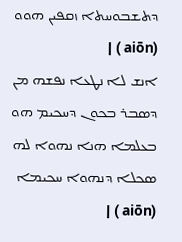ܕܬܫܒܘܚܬܐ ܙܩܦܝܢ ܗܘܘ (aiōn ) |
ܐܢܫ ܠܐ ܢܛܥܐ ܢܦܫܗ ܡܢ ܕܤܒܪ ܒܟܘܢ ܕܚܟܝܡ ܗܘ ܒܥܠܡܐ ܗܢܐ ܢܗܘܐ ܠܗ ܤܟܠܐ ܕܢܗܘܐ ܚܟܝܡܐ (aiōn ) |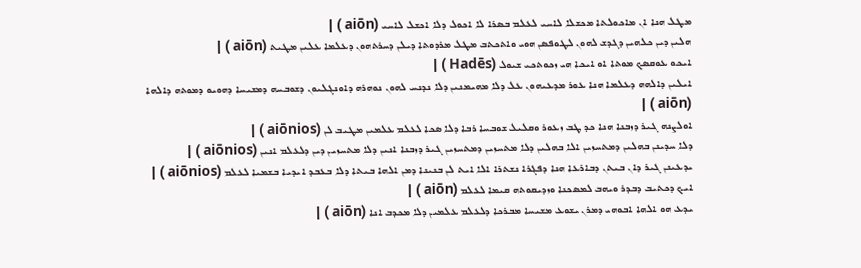ܡܛܠ ܗܢܐ ܐܢ ܡܐܟܘܠܬܐ ܡܟܫܠܐ ܠܐܚܝ ܠܥܠܡ ܒܤܪܐ ܠܐ ܐܟܘܠ ܕܠܐ ܐܟܫܠ ܠܐܚܝ (aiōn ) |
ܗܠܝܢ ܕܝܢ ܟܠܗܝܢ ܕܓܕܫ ܠܗܘܢ ܠܛܘܦܤܢ ܗܘܝ ܘܐܬܟܬܒ ܡܛܠ ܡܪܕܘܬܐ ܕܝܠܢ ܕܚܪܬܗܘܢ ܕܥܠܡܐ ܥܠܝܢ ܡܛܝܬ (aiōn ) |
ܐܝܟܘ ܥܘܩܤܟ ܡܘܬܐ ܐܘ ܐܝܟܐ ܗܝ ܙܟܘܬܟܝ ܫܝܘܠ (Hadēs ) |
ܐܝܠܝܢ ܕܐܠܗܗ ܕܥܠܡܐ ܗܢܐ ܥܘܪ ܡܕܥܝܗܘܢ ܥܠ ܕܠܐ ܡܗܝܡܢܝܢ ܕܠܐ ܢܕܢܚ ܠܗܘܢ ܢܘܗܪܗ ܕܐܘܢܓܠܝܘܢ ܕܫܘܒܚܗ ܕܡܫܝܚܐ ܕܗܘܝܘ ܕܡܘܬܗ ܕܐܠܗܐ (aiōn ) |
ܐܘܠܨܢܗ ܓܝܪ ܕܙܒܢܐ ܗܢܐ ܟܕ ܛܒ ܙܥܘܪ ܘܩܠܝܠ ܫܘܒܚܐ ܪܒܐ ܕܠܐ ܤܟܐ ܠܥܠܡ ܥܠܡܝܢ ܡܛܝܒ ܠܢ (aiōnios ) |
ܕܠܐ ܚܕܝܢܢ ܒܗܠܝܢ ܕܡܬܚܙܝܢ ܐܠܐ ܒܗܠܝܢ ܕܠܐ ܡܬܚܙܝܢ ܕܡܬܚܙܝܢ ܓܝܪ ܕܙܒܢܐ ܐܢܝܢ ܕܠܐ ܡܬܚܙܝܢ ܕܝܢ ܕܠܥܠܡ ܐܢܝܢ (aiōnios ) |
ܝܕܥܝܢܢ ܓܝܪ ܕܐܢ ܒܝܬܢ ܕܒܐܪܥܐ ܗܢܐ ܕܦܓܪܐ ܢܫܬܪܐ ܐܠܐ ܐܝܬ ܠܢ ܒܢܝܢܐ ܕܡܢ ܐܠܗܐ ܒܝܬܐ ܕܠܐ ܒܥܒܕ ܐܝܕܝܐ ܒܫܡܝܐ ܠܥܠܡ (aiōnios ) |
ܐܝܟ ܕܟܬܝܒ ܕܒܕܪ ܘܝܗܒ ܠܡܤܟܢܐ ܘܙܕܝܩܘܬܗ ܩܝܡܐ ܠܥܠܡ (aiōn ) |
ܝܕܥ ܗܘ ܐܠܗܐ ܐܒܘܗܝ ܕܡܪܢ ܝܫܘܥ ܡܫܝܚܐ ܡܒܪܟܐ ܕܠܥܠܡ ܥܠܡܝܢ ܕܠܐ ܡܟܕܒ ܐܢܐ (aiōn ) |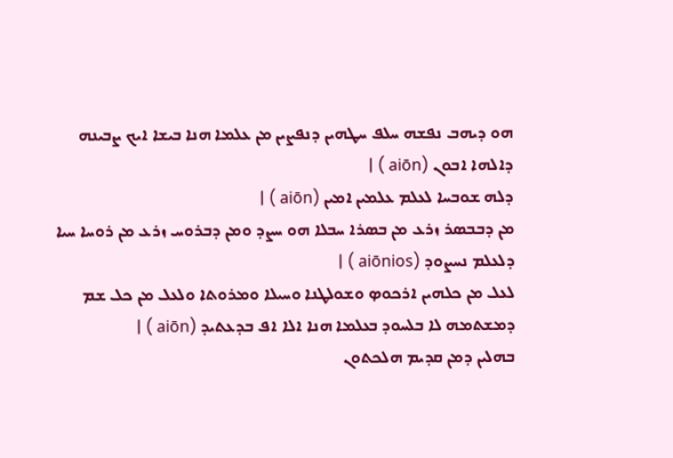ܗܘ ܕܝܗܒ ܢܦܫܗ ܚܠܦ ܚܛܗܝܢ ܕܢܦܨܝܢ ܡܢ ܥܠܡܐ ܗܢܐ ܒܝܫܐ ܐܝܟ ܨܒܝܢܗ ܕܐܠܗܐ ܐܒܘܢ (aiōn ) |
ܕܠܗ ܫܘܒܚܐ ܠܥܠܡ ܥܠܡܝܢ ܐܡܝܢ (aiōn ) |
ܡܢ ܕܒܒܤܪ ܙܪܥ ܡܢ ܒܤܪܐ ܚܒܠܐ ܗܘ ܚܨܕ ܘܡܢ ܕܒܪܘܚ ܙܪܥ ܡܢ ܪܘܚܐ ܚܝܐ ܕܠܥܠܡ ܢܚܨܘܕ (aiōnios ) |
ܠܥܠ ܡܢ ܟܠܗܝܢ ܐܪܟܘܤ ܘܫܘܠܛܢܐ ܘܚܝܠܐ ܘܡܪܘܬܐ ܘܠܥܠ ܡܢ ܟܠ ܫܡ ܕܡܫܬܡܗ ܠܐ ܒܠܚܘܕ ܒܥܠܡܐ ܗܢܐ ܐܠܐ ܐܦ ܒܕܥܬܝܕ (aiōn ) |
ܒܗܠܝܢ ܕܡܢ ܩܕܝܡ ܗܠܟܬܘܢ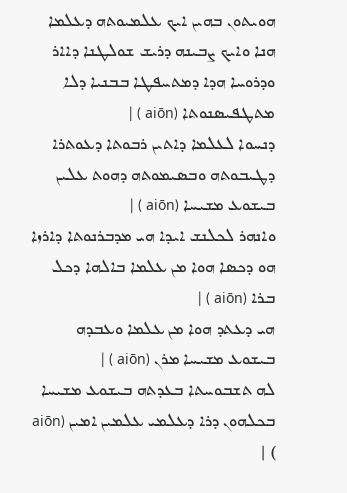ܗܘܝܬܘܢ ܒܗܝܢ ܐܝܟ ܥܠܡܝܘܬܗ ܕܥܠܡܐ ܗܢܐ ܘܐܝܟ ܨܒܝܢܗ ܕܪܝܫ ܫܘܠܛܢܐ ܕܐܐܪ ܘܕܪܘܚܐ ܗܕܐ ܕܡܬܚܦܛܐ ܒܒܢܝܐ ܕܠܐ ܡܬܛܦܝܤܢܘܬܐ (aiōn ) |
ܕܢܚܘܐ ܠܥܠܡܐ ܕܐܬܝܢ ܪܒܘܬܐ ܕܥܘܬܪܐ ܕܛܝܒܘܬܗ ܘܒܤܝܡܘܬܗ ܕܗܘܬ ܥܠܝܢ ܒܝܫܘܥ ܡܫܝܚܐ (aiōn ) |
ܘܐܢܗܪ ܠܟܠܢܫ ܐܝܕܐ ܗܝ ܡܕܒܪܢܘܬܐ ܕܐܪܙܐ ܗܘ ܕܟܤܐ ܗܘܐ ܡܢ ܥܠܡܐ ܒܐܠܗܐ ܕܟܠ ܒܪܐ (aiōn ) |
ܗܝ ܕܥܬܕ ܗܘܐ ܡܢ ܥܠܡܐ ܘܥܒܕܗ ܒܝܫܘܥ ܡܫܝܚܐ ܡܪܢ (aiōn ) |
ܠܗ ܬܫܒܘܚܬܐ ܒܥܕܬܗ ܒܝܫܘܥ ܡܫܝܚܐ ܒܟܠܗܘܢ ܕܪܐ ܕܥܠܡܝ ܥܠܡܝܢ ܐܡܝܢ (aiōn ) |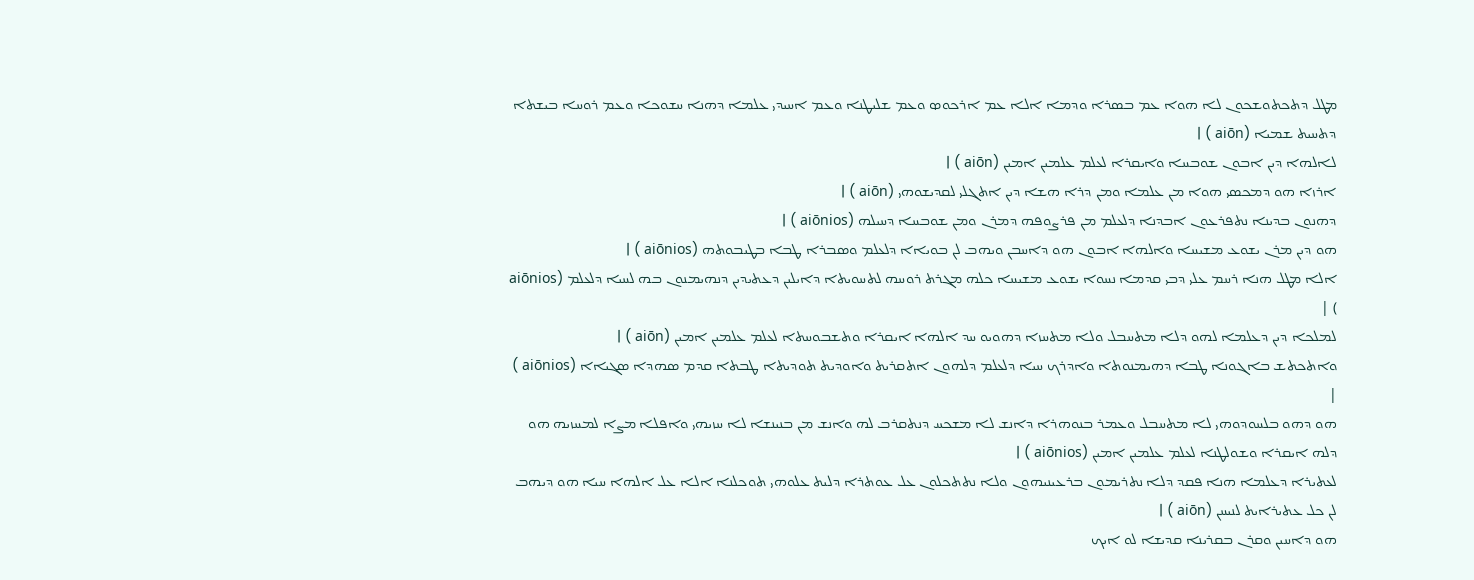ܡܛܠ ܕܬܟܬܘܫܟܘܢ ܠܐ ܗܘܐ ܥܡ ܒܤܪܐ ܘܕܡܐ ܐܠܐ ܥܡ ܐܪܟܘܤ ܘܥܡ ܫܠܝܛܢܐ ܘܥܡ ܐܚܝܕܝ ܥܠܡܐ ܕܗܢܐ ܚܫܘܟܐ ܘܥܡ ܪܘܚܐ ܒܝܫܬܐ ܕܬܚܝܬ ܫܡܝܐ (aiōn ) |
ܠܐܠܗܐ ܕܝܢ ܐܒܘܢ ܫܘܒܚܐ ܘܐܝܩܪܐ ܠܥܠܡ ܥܠܡܝܢ ܐܡܝܢ (aiōn ) |
ܐܪܙܐ ܗܘ ܕܡܟܤܝ ܗܘܐ ܡܢ ܥܠܡܐ ܘܡܢ ܕܪܐ ܗܫܐ ܕܝܢ ܐܬܓܠܝ ܠܩܕܝܫܘܗܝ (aiōn ) |
ܕܗܢܘܢ ܒܕܝܢܐ ܢܬܦܪܥܘܢ ܐܒܕܢܐ ܕܠܥܠܡ ܡܢ ܦܪܨܘܦܗ ܕܡܪܢ ܘܡܢ ܫܘܒܚܐ ܕܚܝܠܗ (aiōnios ) |
ܗܘ ܕܝܢ ܡܪܢ ܝܫܘܥ ܡܫܝܚܐ ܘܐܠܗܐ ܐܒܘܢ ܗܘ ܕܐܚܒܢ ܘܝܗܒ ܠܢ ܒܘܝܐܐ ܕܠܥܠܡ ܘܤܒܪܐ ܛܒܐ ܒܛܝܒܘܬܗ (aiōnios ) |
ܐܠܐ ܡܛܠ ܗܢܐ ܪܚܡ ܥܠܝ ܕܒܝ ܩܕܡܐ ܢܚܘܐ ܝܫܘܥ ܡܫܝܚܐ ܟܠܗ ܡܓܪܬ ܪܘܚܗ ܠܬܚܘܝܬܐ ܕܐܝܠܝܢ ܕܥܬܝܕܝܢ ܕܢܗܝܡܢܘܢ ܒܗ ܠܚܝܐ ܕܠܥܠܡ (aiōnios ) |
ܠܡܠܟܐ ܕܝܢ ܕܥܠܡܐ ܠܗܘ ܕܠܐ ܡܬܚܒܠ ܘܠܐ ܡܬܚܙܐ ܕܗܘܝܘ ܚܕ ܐܠܗܐ ܐܝܩܪܐ ܘܬܫܒܘܚܬܐ ܠܥܠܡ ܥܠܡܝܢ ܐܡܝܢ (aiōn ) |
ܘܐܬܟܬܫ ܒܐܓܘܢܐ ܛܒܐ ܕܗܝܡܢܘܬܐ ܘܐܕܪܟ ܚܝܐ ܕܠܥܠܡ ܕܠܗܘܢ ܐܬܩܪܝܬ ܘܐܘܕܝܬ ܬܘܕܝܬܐ ܛܒܬܐ ܩܕܡ ܤܗܕܐ ܤܓܝܐܐ (aiōnios ) |
ܗܘ ܕܗܘ ܒܠܚܘܕܘܗܝ ܠܐ ܡܬܚܒܠ ܘܥܡܪ ܒܢܘܗܪܐ ܕܐܢܫ ܠܐ ܡܫܟܚ ܕܢܬܩܪܒ ܠܗ ܘܐܢܫ ܡܢ ܒܢܝܢܫܐ ܠܐ ܚܙܝܗܝ ܘܐܦܠܐ ܡܨܐ ܠܡܚܙܝܗ ܗܘ ܕܠܗ ܐܝܩܪܐ ܘܫܘܠܛܢܐ ܠܥܠܡ ܥܠܡܝܢ ܐܡܝܢ (aiōnios ) |
ܠܥܬܝܪܐ ܕܥܠܡܐ ܗܢܐ ܦܩܕ ܕܠܐ ܢܬܪܝܡܘܢ ܒܪܥܝܢܝܗܘܢ ܘܠܐ ܢܬܬܟܠܘܢ ܥܠ ܥܘܬܪܐ ܕܠܝܬ ܥܠܘܗܝ ܬܘܟܠܢܐ ܐܠܐ ܥܠ ܐܠܗܐ ܚܝܐ ܗܘ ܕܝܗܒ ܠܢ ܟܠ ܥܬܝܪܐܝܬ ܠܢܝܚܢ (aiōn ) |
ܗܘ ܕܐܚܝܢ ܘܩܪܢ ܒܩܪܝܢܐ ܩܕܝܫܐ ܠܘ ܐܝܟ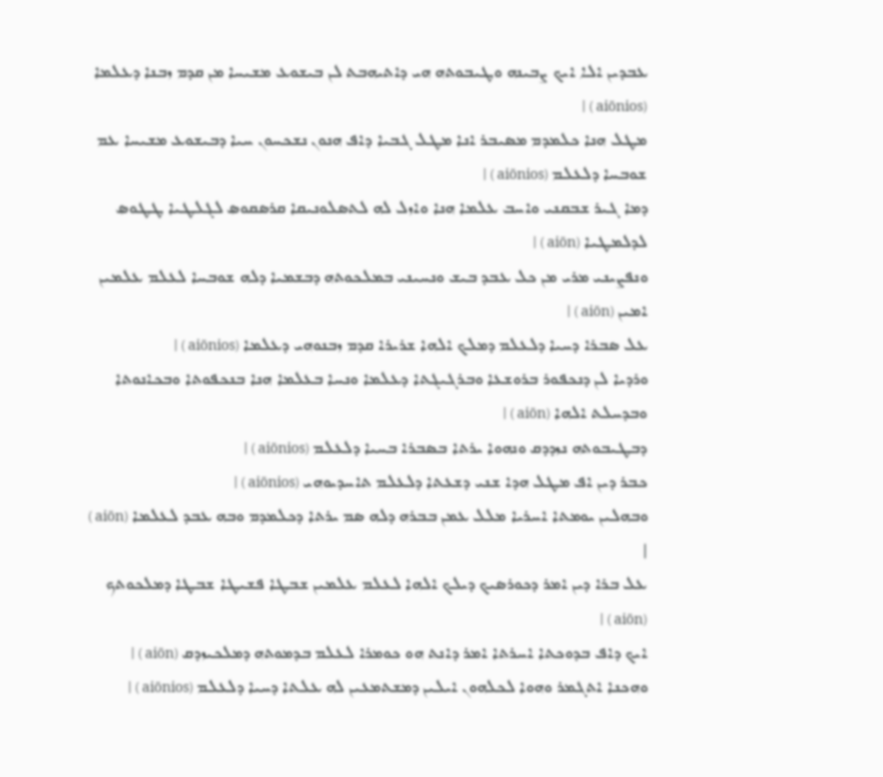ܥܒܕܝܢ ܐܠܐ ܐܝܟ ܨܒܝܢܗ ܘܛܝܒܘܬܗ ܗܝ ܕܐܬܝܗܒܬ ܠܢ ܒܝܫܘܥ ܡܫܝܚܐ ܡܢ ܩܕܡ ܙܒܢܐ ܕܥܠܡܐ (aiōnios ) |
ܡܛܠ ܗܢܐ ܟܠܡܕܡ ܡܤܝܒܪ ܐܢܐ ܡܛܠ ܓܒܝܐ ܕܐܦ ܗܢܘܢ ܢܫܟܚܘܢ ܚܝܐ ܕܒܝܫܘܥ ܡܫܝܚܐ ܥܡ ܫܘܒܚܐ ܕܠܥܠܡ (aiōnios ) |
ܕܡܐ ܓܝܪ ܫܒܩܢܝ ܘܐܚܒ ܥܠܡܐ ܗܢܐ ܘܐܙܠ ܠܗ ܠܬܤܠܘܢܝܩܐ ܩܪܤܩܘܤ ܠܓܠܛܝܐ ܛܛܘܤ ܠܕܠܡܛܝܐ (aiōn ) |
ܘܢܦܨܝܢܝ ܡܪܝ ܡܢ ܟܠ ܥܒܕ ܒܝܫ ܘܢܚܝܢܝ ܒܡܠܟܘܬܗ ܕܒܫܡܝܐ ܕܠܗ ܫܘܒܚܐ ܠܥܠܡ ܥܠܡܝܢ ܐܡܝܢ (aiōn ) |
ܥܠ ܤܒܪܐ ܕܚܝܐ ܕܠܥܠܡ ܕܡܠܟ ܐܠܗܐ ܫܪܝܪܐ ܩܕܡ ܙܒܢܘܗܝ ܕܥܠܡܐ (aiōnios ) |
ܘܪܕܝܐ ܠܢ ܕܢܟܦܘܪ ܒܪܘܫܥܐ ܘܒܪܓܝܓܬܐ ܕܥܠܡܐ ܘܢܚܐ ܒܥܠܡܐ ܗܢܐ ܒܢܟܦܘܬܐ ܘܒܟܐܢܘܬܐ ܘܒܕܚܠܬ ܐܠܗܐ (aiōn ) |
ܕܒܛܝܒܘܬܗ ܢܙܕܕܩ ܘܢܗܘܐ ܝܪܬܐ ܒܤܒܪܐ ܒܚܝܐ ܕܠܥܠܡ (aiōnios ) |
ܟܒܪ ܕܝܢ ܐܦ ܡܛܠ ܗܕܐ ܫܢܝ ܕܫܥܬܐ ܕܠܥܠܡ ܬܐܚܕܝܘܗܝ (aiōnios ) |
ܘܒܗܠܝܢ ܝܘܡܬܐ ܐܚܪܝܐ ܡܠܠ ܥܡܢ ܒܒܪܗ ܕܠܗ ܤܡ ܝܪܬܐ ܕܟܠܡܕܡ ܘܒܗ ܥܒܕ ܠܥܠܡܐ (aiōn ) |
ܥܠ ܒܪܐ ܕܝܢ ܐܡܪ ܕܟܘܪܤܝܟ ܕܝܠܟ ܐܠܗܐ ܠܥܠܡ ܥܠܡܝܢ ܫܒܛܐ ܦܫܝܛܐ ܫܒܛܐ ܕܡܠܟܘܬܟ (aiōn ) |
ܐܝܟ ܕܐܦ ܒܕܘܟܬܐ ܐܚܪܬܐ ܐܡܪ ܕܐܢܬ ܗܘ ܟܘܡܪܐ ܠܥܠܡ ܒܕܡܘܬܗ ܕܡܠܟܝܙܕܩ (aiōn ) |
ܘܗܟܢܐ ܐܬܓܡܪ ܘܗܘܐ ܠܟܠܗܘܢ ܐܝܠܝܢ ܕܡܫܬܡܥܝܢ ܠܗ ܥܠܬܐ ܕܚܝܐ ܕܠܥܠܡ (aiōnios ) |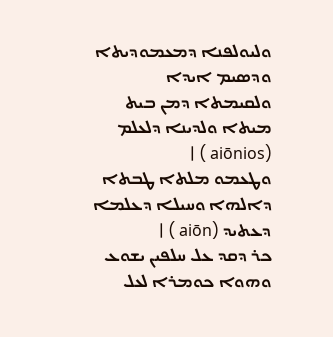ܘܠܝܘܠܦܢܐ ܕܡܥܡܘܕܝܬܐ ܘܕܤܝܡ ܐܝܕܐ ܘܠܩܝܡܬܐ ܕܡܢ ܒܝܬ ܡܝܬܐ ܘܠܕܝܢܐ ܕܠܥܠܡ (aiōnios ) |
ܘܛܥܡܘ ܡܠܬܐ ܛܒܬܐ ܕܐܠܗܐ ܘܚܝܠܐ ܕܥܠܡܐ ܕܥܬܝܕ (aiōn ) |
ܟܪ ܕܩܕ ܥܠ ܚܠܦܝܢ ܝܫܘܥ ܘܗܘܐ ܟܘܡܪܐ ܠܥܠ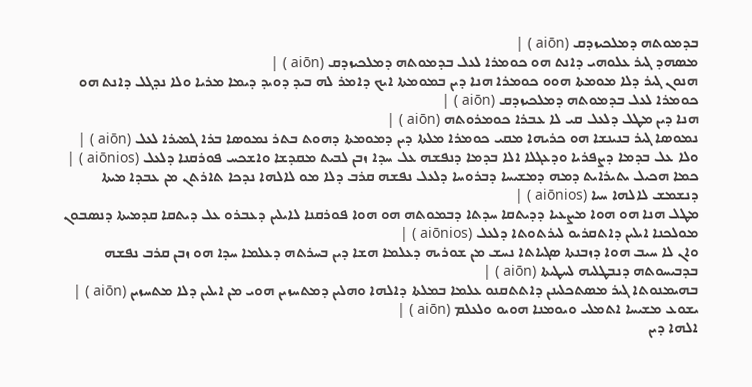ܒܕܡܘܬܗ ܕܡܠܟܝܙܕܩ (aiōn ) |
ܡܤܗܕ ܓܝܪ ܥܠܘܗܝ ܕܐܢܬ ܗܘ ܟܘܡܪܐ ܠܥܠ ܒܕܡܘܬܗ ܕܡܠܟܝܙܕܩ (aiōn ) |
ܗܢܘܢ ܓܝܪ ܕܠܐ ܡܘܡܬܐ ܗܘܘ ܟܘܡܪܐ ܗܢܐ ܕܝܢ ܒܡܘܡܬܐ ܐܝܟ ܕܐܡܪ ܠܗ ܒܝܕ ܕܘܝܕ ܕܝܡܐ ܡܪܝܐ ܘܠܐ ܢܕܓܠ ܕܐܢܬ ܗܘ ܟܘܡܪܐ ܠܥܠ ܒܕܡܘܬܗ ܕܡܠܟܝܙܕܩ (aiōn ) |
ܗܢܐ ܕܝܢ ܡܛܠ ܕܠܥܠ ܩܝ ܠܐ ܥܒܪܐ ܟܘܡܪܘܬܗ (aiōn ) |
ܢܡܘܤܐ ܓܝܪ ܒܢܝܢܫܐ ܗܘ ܟܪܝܗܐ ܡܩܝ ܟܘܡܪܐ ܡܠܬܐ ܕܝܢ ܕܡܘܡܬܐ ܕܗܘܬ ܒܬܪ ܢܡܘܤܐ ܒܪܐ ܓܡܝܪܐ ܠܥܠ (aiōn ) |
ܘܠܐ ܥܠ ܒܕܡܐ ܕܨܦܪܝܐ ܘܕܥܓܠܐ ܐܠܐ ܒܕܡܐ ܕܢܦܫܗ ܥܠ ܚܕܐ ܙܒܢ ܠܒܝܬ ܡܩܕܫܐ ܘܐܫܟܚ ܦܘܪܩܢܐ ܕܠܥܠ (aiōnios ) |
ܟܡܐ ܗܟܝܠ ܝܬܝܪܐܝܬ ܕܡܗ ܕܡܫܝܚܐ ܕܒܪܘܚܐ ܕܠܥܠ ܢܦܫܗ ܩܪܒ ܕܠܐ ܡܘ ܠܐܠܗܐ ܢܕܟܐ ܬܐܪܬܢ ܡܢ ܥܒܕܐ ܡܝܬܐ ܕܢܫܡܫ ܠܐܠܗܐ ܚܝܐ (aiōnios ) |
ܡܛܠ ܗܢܐ ܗܘ ܗܘܐ ܡܨܥܝܐ ܕܕܝܬܩܐ ܚܕܬܐ ܕܒܡܘܬܗ ܗܘ ܗܘܐ ܦܘܪܩܢܐ ܠܐܝܠܝܢ ܕܥܒܪܘ ܥܠ ܕܝܬܩܐ ܩܕܡܝܬܐ ܕܢܤܒܘܢ ܡܘܠܟܢܐ ܐܝܠܝܢ ܕܐܬܩܪܝܘ ܠܝܪܬܘܬܐ ܕܠܥܠ (aiōnios ) |
ܘܐܢ ܠܐ ܚܝܒ ܗܘܐ ܕܙܒܢܬܐ ܤܓܝܐܬܐ ܢܚܫ ܡܢ ܫܘܪܝܗ ܕܥܠܡܐ ܗܫܐ ܕܝܢ ܒܚܪܬܗ ܕܥܠܡܐ ܚܕܐ ܗܘ ܙܒܢ ܩܪܒ ܢܦܫܗ ܒܕܒܝܚܘܬܗ ܕܢܒܛܠܝܗ ܠܚܛܝܬܐ (aiōn ) |
ܒܗܝܡܢܘܬܐ ܓܝܪ ܡܤܬܟܠܝܢܢ ܕܐܬܬܩܢܘ ܥܠܡܐ ܒܡܠܬܐ ܕܐܠܗܐ ܘܗܠܝܢ ܕܡܬܚܙܝܢ ܗܘܝ ܡܢ ܐܝܠܝܢ ܕܠܐ ܡܬܚܙܝܢ (aiōn ) |
ܝܫܘܥ ܡܫܝܚܐ ܐܬܡܠܝ ܘܝܘܡܢܐ ܗܘܝܘ ܘܠܥܠܡ (aiōn ) |
ܐܠܗܐ ܕܝܢ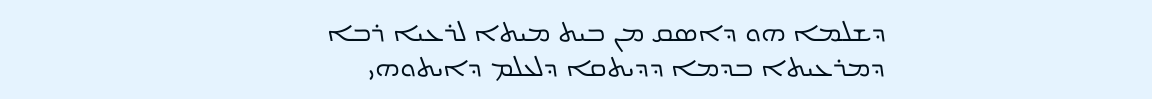ܕܫܠܡܐ ܗܘ ܕܐܤܩ ܡܢ ܒܝܬ ܡܝܬܐ ܠܪܥܝܐ ܪܒܐ ܕܡܪܥܝܬܐ ܒܕܡܐ ܕܕܝܬܩܐ ܕܠܥܠܡ ܕܐܝܬܘܗܝ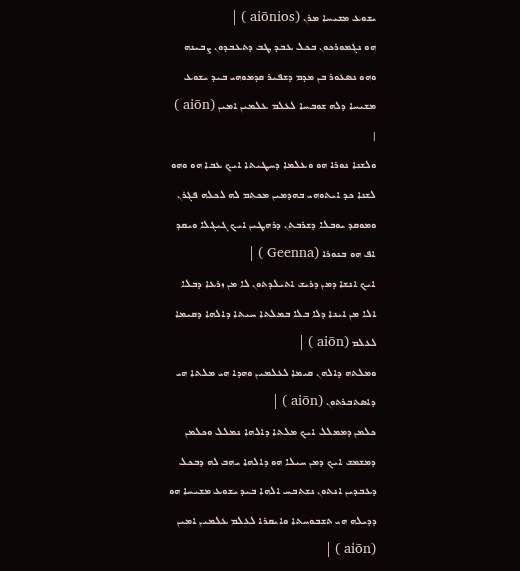ܝܫܘܥ ܡܫܝܚܐ ܡܪܢ (aiōnios ) |
ܗܘ ܢܓܡܘܪܟܘܢ ܒܟܠ ܥܒܕ ܛܒ ܕܬܥܒܕܘܢ ܨܒܝܢܗ ܘܗܘ ܢܤܥܘܪ ܒܢ ܡܕܡ ܕܫܦܝܪ ܩܕܡܘܗܝ ܒܝܕ ܝܫܘܥ ܡܫܝܚܐ ܕܠܗ ܫܘܒܚܐ ܠܥܠܡ ܥܠܡܝܢ ܐܡܝܢ (aiōn ) |
ܘܠܫܢܐ ܢܘܪܐ ܗܘ ܘܥܠܡܐ ܕܚܛܝܬܐ ܐܝܟ ܥܒܐ ܗܘ ܘܗܘ ܠܫܢܐ ܟܕ ܐܝܬܘܗܝ ܒܗܕܡܝܢ ܡܟܬܡ ܠܗ ܠܟܠܗ ܦܓܪܢ ܘܡܘܩܕ ܝܘܒܠܐ ܕܫܪܒܬܢ ܕܪܗܛܝܢ ܐܝܟ ܓܝܓܠܐ ܘܝܩܕ ܐܦ ܗܘ ܒܢܘܪܐ (Geenna ) |
ܐܝܟ ܐܢܫܐ ܕܡܢ ܕܪܝܫ ܐܬܝܠܕܬܘܢ ܠܐ ܡܢ ܙܪܥܐ ܕܒܠܐ ܐܠܐ ܡܢ ܐܝܢܐ ܕܠܐ ܒܠܐ ܒܡܠܬܐ ܚܝܬܐ ܕܐܠܗܐ ܕܩܝܡܐ ܠܥܠܡ (aiōn ) |
ܘܡܠܬܗ ܕܐܠܗܢ ܩܝܡܐ ܠܥܠܡܝܢ ܘܗܕܐ ܗܝ ܡܠܬܐ ܗܝ ܕܐܤܬܒܪܬܘܢ (aiōn ) |
ܟܠܡܢ ܕܡܡܠܠ ܐܝܟ ܡܠܬܐ ܕܐܠܗܐ ܢܡܠܠ ܘܟܠܡܢ ܕܡܫܡܫ ܐܝܟ ܕܡܢ ܚܝܠܐ ܗܘ ܕܐܠܗܐ ܝܗܒ ܠܗ ܕܒܟܠ ܕܥܒܕܝܢ ܐܢܬܘܢ ܢܫܬܒܚ ܐܠܗܐ ܒܝܕ ܝܫܘܥ ܡܫܝܚܐ ܗܘ ܕܕܝܠܗ ܗܝ ܬܫܒܘܚܬܐ ܘܐܝܩܪܐ ܠܥܠܡ ܥܠܡܝܢ ܐܡܝܢ (aiōn ) |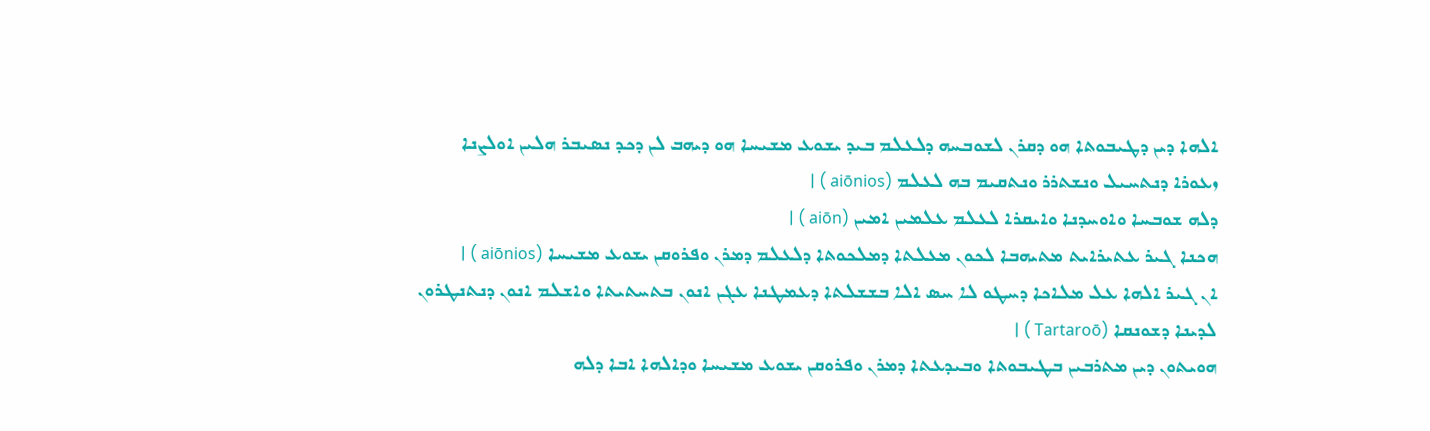ܐܠܗܐ ܕܝܢ ܕܛܝܒܘܬܐ ܗܘ ܕܩܪܢ ܠܫܘܒܚܗ ܕܠܥܠܡ ܒܝܕ ܝܫܘܥ ܡܫܝܚܐ ܗܘ ܕܝܗܒ ܠܢ ܕܟܕ ܢܤܝܒܪ ܗܠܝܢ ܐܘܠܨܢܐ ܙܥܘܪܐ ܕܢܬܚܝܠ ܘܢܫܬܪܪ ܘܢܬܩܝܡ ܒܗ ܠܥܠܡ (aiōnios ) |
ܕܠܗ ܫܘܒܚܐ ܘܐܘܚܕܢܐ ܘܐܝܩܪܐ ܠܥܠܡ ܥܠܡܝܢ ܐܡܝܢ (aiōn ) |
ܗܟܢܐ ܓܝܪ ܥܬܝܪܐܝܬ ܡܬܝܗܒܐ ܠܟܘܢ ܡܥܠܬܐ ܕܡܠܟܘܬܐ ܕܠܥܠܡ ܕܡܪܢ ܘܦܪܘܩܢ ܝܫܘܥ ܡܫܝܚܐ (aiōnios ) |
ܐܢ ܓܝܪ ܐܠܗܐ ܥܠ ܡܠܐܟܐ ܕܚܛܘ ܠܐ ܚܤ ܐܠܐ ܒܫܫܠܬܐ ܕܥܡܛܢܐ ܥܓܢ ܐܢܘܢ ܒܬܚܬܝܬܐ ܘܐܫܠܡ ܐܢܘܢ ܕܢܬܢܛܪܘܢ ܠܕܝܢܐ ܕܫܘܢܩܐ (Tartaroō ) |
ܗܘܝܬܘܢ ܕܝܢ ܡܬܪܒܝܢ ܒܛܝܒܘܬܐ ܘܒܝܕܥܬܐ ܕܡܪܢ ܘܦܪܘܩܢ ܝܫܘܥ ܡܫܝܚܐ ܘܕܐܠܗܐ ܐܒܐ ܕܠܗ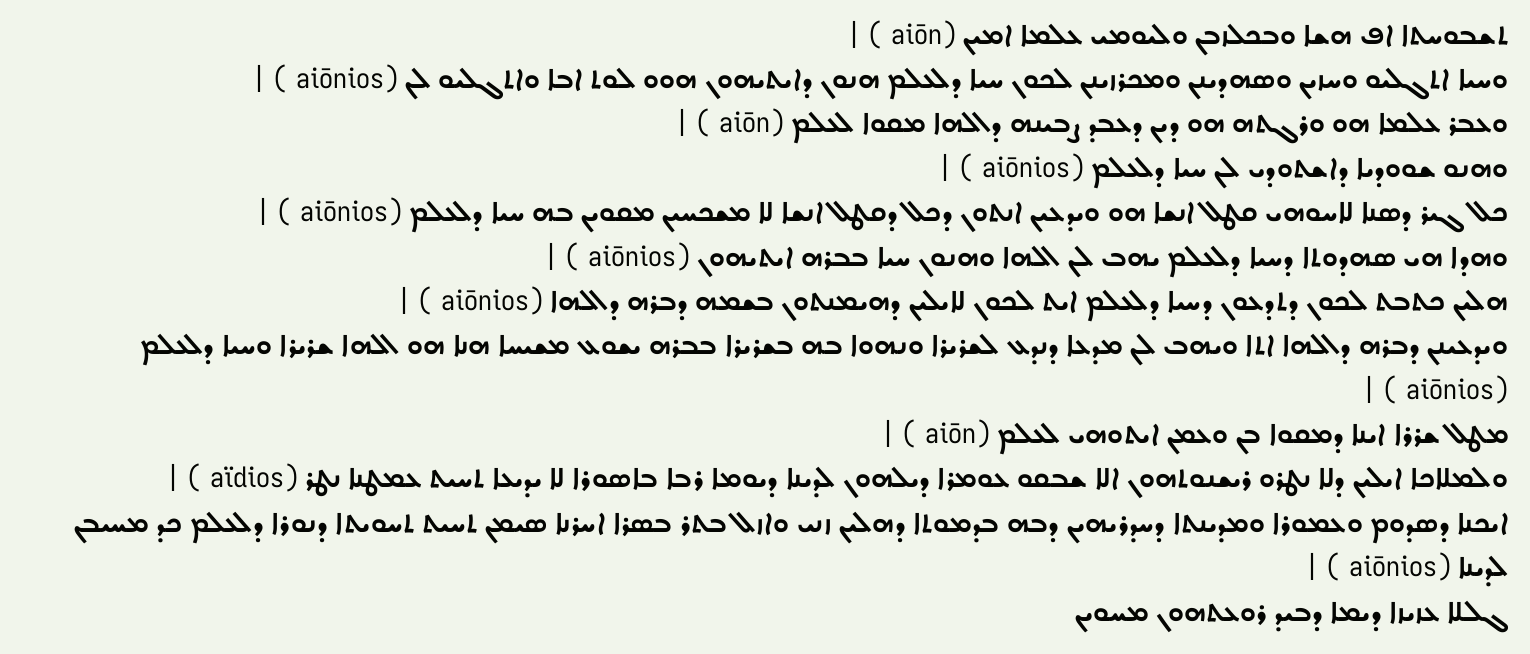ܬܫܒܘܚܬܐ ܐܦ ܗܫܐ ܘܒܟܠܙܒܢ ܘܠܝܘܡܝ ܥܠܡܐ ܐܡܝܢ (aiōn ) |
ܘܚܝܐ ܐܬܓܠܝܘ ܘܚܙܝܢ ܘܤܗܕܝܢܢ ܘܡܟܪܙܝܢܢ ܠܟܘܢ ܚܝܐ ܕܠܥܠܡ ܗܢܘܢ ܕܐܝܬܝܗܘܢ ܗܘܘ ܠܘܬ ܐܒܐ ܘܐܬܓܠܝܘ ܠܢ (aiōnios ) |
ܘܥܒܪ ܥܠܡܐ ܗܘ ܘܪܓܬܗ ܗܘ ܕܝܢ ܕܥܒܕ ܨܒܝܢܗ ܕܐܠܗܐ ܡܩܘܐ ܠܥܠܡ (aiōn ) |
ܘܗܢܘ ܫܘܘܕܝܐ ܕܐܫܬܘܕܝ ܠܢ ܚܝܐ ܕܠܥܠܡ (aiōnios ) |
ܟܠ ܓܝܪ ܕܤܢܐ ܠܐܚܘܗܝ ܩܛܠ ܐܢܫܐ ܗܘ ܘܝܕܥܝܢ ܐܢܬܘܢ ܕܟܠ ܕܩܛܠ ܐܢܫܐ ܠܐ ܡܫܟܚܝܢ ܡܩܘܝܢ ܒܗ ܚܝܐ ܕܠܥܠܡ (aiōnios ) |
ܘܗܕܐ ܗܝ ܤܗܕܘܬܐ ܕܚܝܐ ܕܠܥܠܡ ܝܗܒ ܠܢ ܐܠܗܐ ܘܗܢܘܢ ܚܝܐ ܒܒܪܗ ܐܝܬܝܗܘܢ (aiōnios ) |
ܗܠܝܢ ܟܬܒܬ ܠܟܘܢ ܕܬܕܥܘܢ ܕܚܝܐ ܕܠܥܠܡ ܐܝܬ ܠܟܘܢ ܠܐܝܠܝܢ ܕܗܝܡܢܬܘܢ ܒܫܡܗ ܕܒܪܗ ܕܐܠܗܐ (aiōnios ) |
ܘܝܕܥܝܢܢ ܕܒܪܗ ܕܐܠܗܐ ܐܬܐ ܘܝܗܒ ܠܢ ܡܕܥܐ ܕܢܕܥ ܠܫܪܝܪܐ ܘܢܗܘܐ ܒܗ ܒܫܪܝܪܐ ܒܒܪܗ ܝܫܘܥ ܡܫܝܚܐ ܗܢܐ ܗܘ ܐܠܗܐ ܫܪܝܪܐ ܘܚܝܐ ܕܠܥܠܡ (aiōnios ) |
ܡܛܠ ܫܪܪܐ ܐܝܢܐ ܕܡܩܘܐ ܒܢ ܘܥܡܢ ܐܝܬܘܗܝ ܠܥܠܡ (aiōn ) |
ܘܠܡܠܐܟܐ ܐܝܠܝܢ ܕܠܐ ܢܛܪܘ ܪܝܫܢܘܬܗܘܢ ܐܠܐ ܫܒܩܘ ܥܘܡܪܐ ܕܝܠܗܘܢ ܠܕܝܢܐ ܕܝܘܡܐ ܪܒܐ ܒܐܤܘܪܐ ܠܐ ܝܕܝܥܐ ܬܚܝܬ ܥܡܛܢܐ ܢܛܪ (aïdios ) |
ܐܝܟܢܐ ܕܤܕܘܡ ܘܥܡܘܪܐ ܘܡܕܝܢܬܐ ܕܚܕܪܝܗܝܢ ܕܒܗ ܒܕܡܘܬܐ ܕܗܠܝܢ ܙܢܝ ܘܐܙܠ ܒܬܪ ܒܤܪܐ ܐܚܪܢܐ ܤܝܡܢ ܬܚܝܬ ܬܚܘܝܬܐ ܕܢܘܪܐ ܕܠܥܠܡ ܟܕ ܡܚܝܒܢ ܠܕܝܢܐ (aiōnios ) |
ܓܠܠܐ ܥܙܝܙܐ ܕܝܡܐ ܕܒܝܕ ܪܘܥܬܗܘܢ ܡܚܘܝܢ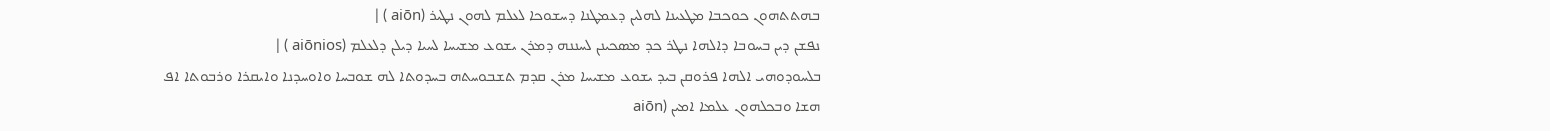ܒܗܬܬܗܘܢ ܟܘܟܒܐ ܡܛܥܝܢܐ ܠܗܠܝܢ ܕܥܡܛܢܐ ܕܚܫܘܟܐ ܠܥܠܡ ܠܗܘܢ ܢܛܝܪ (aiōn ) |
ܢܦܫܢ ܕܝܢ ܒܚܘܒܐ ܕܐܠܗܐ ܢܛܪ ܟܕ ܡܤܟܝܢܢ ܠܚܢܢܗ ܕܡܪܢ ܝܫܘܥ ܡܫܝܚܐ ܠܚܝܐ ܕܝܠܢ ܕܠܥܠܡ (aiōnios ) |
ܒܠܚܘܕܘܗܝ ܐܠܗܐ ܦܪܘܩܢ ܒܝܕ ܝܫܘܥ ܡܫܝܚܐ ܡܪܢ ܩܕܡ ܬܫܒܘܚܬܗ ܒܚܕܘܬܐ ܠܗ ܫܘܒܚܐ ܘܐܘܚܕܢܐ ܘܐܝܩܪܐ ܘܪܒܘܬܐ ܐܦ ܗܫܐ ܘܒܟܠܗܘܢ ܥܠܡܐ ܐܡܝܢ (aiōn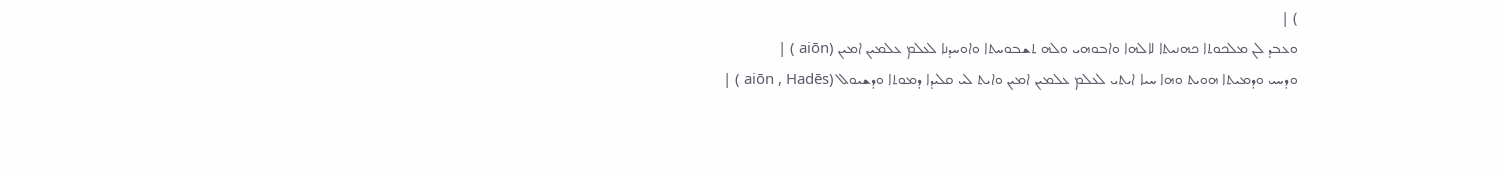) |
ܘܥܒܕ ܠܢ ܡܠܟܘܬܐ ܟܗܢܝܬܐ ܠܐܠܗܐ ܘܐܒܘܗܝ ܘܠܗ ܬܫܒܘܚܬܐ ܘܐܘܚܕܢܐ ܠܥܠܡ ܥܠܡܝܢ ܐܡܝܢ (aiōn ) |
ܘܕܚܝ ܘܕܡܝܬܐ ܗܘܝܬ ܘܗܐ ܚܝܐ ܐܝܬܝ ܠܥܠܡ ܥܠܡܝܢ ܐܡܝܢ ܘܐܝܬ ܠܝ ܩܠܝܕܐ ܕܡܘܬܐ ܘܕܫܝܘܠ (aiōn , Hadēs ) |